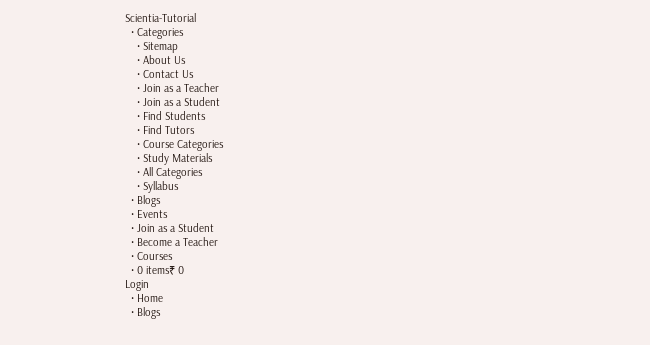Scientia-Tutorial
  • Categories
    • Sitemap
    • About Us
    • Contact Us
    • Join as a Teacher
    • Join as a Student
    • Find Students
    • Find Tutors
    • Course Categories
    • Study Materials
    • All Categories
    • Syllabus
  • Blogs
  • Events
  • Join as a Student
  • Become a Teacher
  • Courses
  • 0 items₹ 0
Login
  • Home
  • Blogs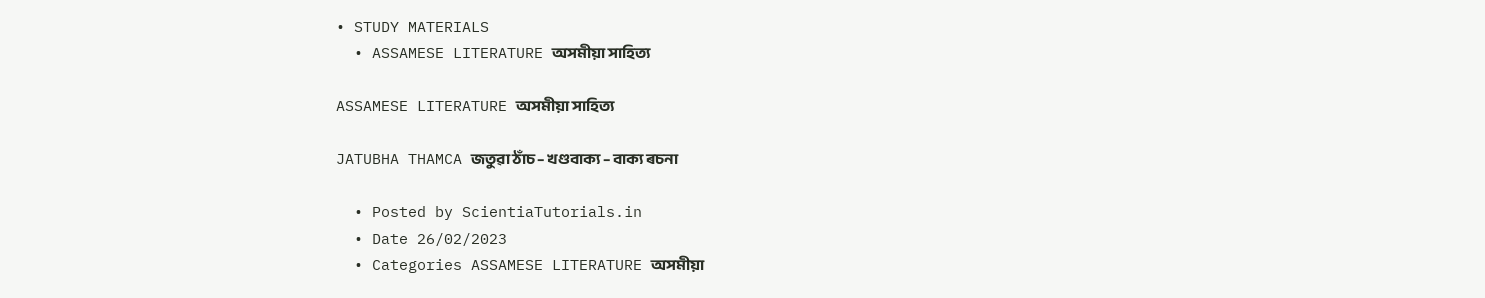• STUDY MATERIALS
  • ASSAMESE LITERATURE অসমীয়া সাহিত্য

ASSAMESE LITERATURE অসমীয়া সাহিত্য

JATUBHA THAMCA জতুৱা ঠাঁচ – খণ্ডবাক্য – বাক্য ৰচনা

  • Posted by ScientiaTutorials.in
  • Date 26/02/2023
  • Categories ASSAMESE LITERATURE অসমীয়া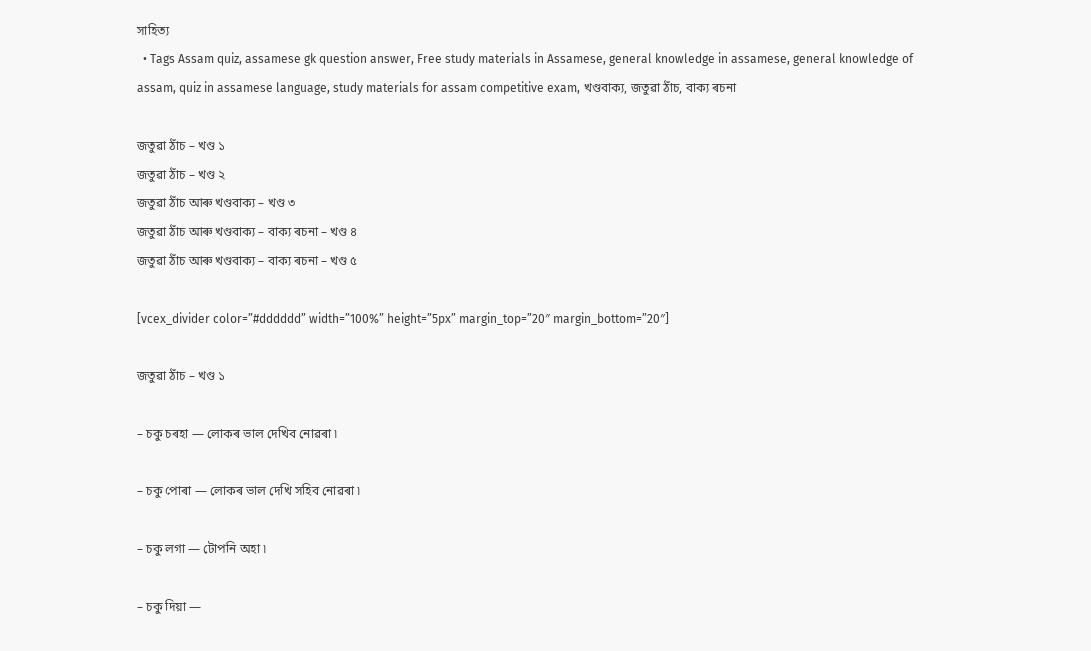সাহিত্য
  • Tags Assam quiz, assamese gk question answer, Free study materials in Assamese, general knowledge in assamese, general knowledge of assam, quiz in assamese language, study materials for assam competitive exam, খণ্ডবাক্য, জতুৱা ঠাঁচ, বাক্য ৰচনা

জতুৱা ঠাঁচ – খণ্ড ১
জতুৱা ঠাঁচ – খণ্ড ২
জতুৱা ঠাঁচ আৰু খণ্ডবাক্য – খণ্ড ৩
জতুৱা ঠাঁচ আৰু খণ্ডবাক্য – বাক্য ৰচনা – খণ্ড ৪
জতুৱা ঠাঁচ আৰু খণ্ডবাক্য – বাক্য ৰচনা – খণ্ড ৫

[vcex_divider color=”#dddddd” width=”100%” height=”5px” margin_top=”20″ margin_bottom=”20″]

জতুৱা ঠাঁচ – খণ্ড ১

– চকু চৰহা — লোকৰ ভাল দেখিব নোৱৰা ৷

– চকু পোৰা — লোকৰ ভাল দেখি সহিব নোৱৰা ৷

– চকু লগা — টোপনি অহা ৷

– চকু দিয়া —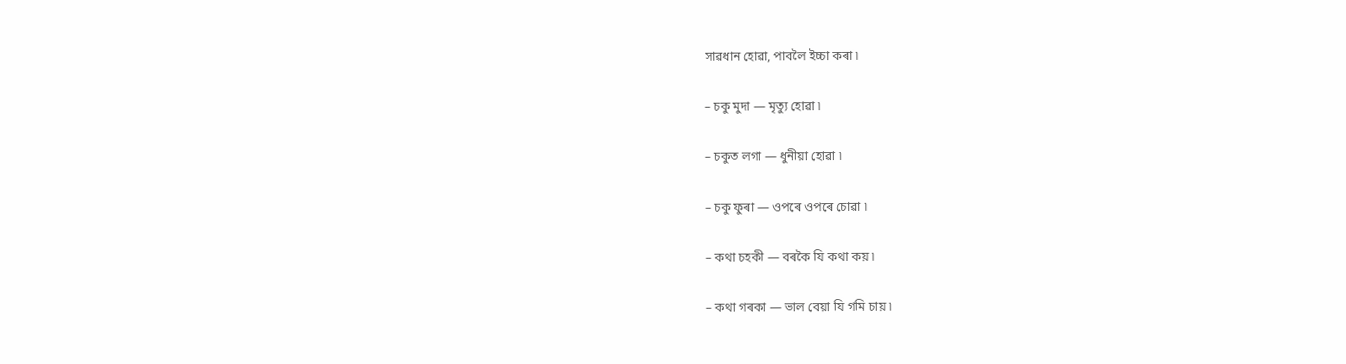সাৱধান হোৱা, পাবলৈ ইচ্চা কৰা ৷

– চকু মুদা — মৃত্যু হোৱা ৷

– চকুত লগা — ধুনীয়া হোৱা ৷

– চকু ফুৰা — ওপৰে ওপৰে চোৱা ৷

– কথা চহকী — বৰকৈ যি কথা কয় ৷

– কথা গৰকা — ভাল বেয়া যি গমি চায় ৷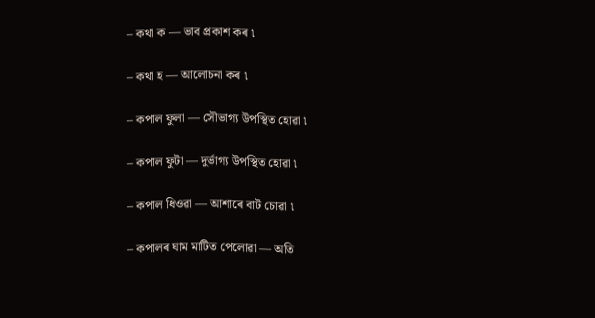– কথা ক — ভাব প্ৰকাশ কৰ ৷

– কথা হ — আলোচনা কৰ ৷

– কপাল ফুলা — সৌভাগ্য উপস্থিত হোৱা ৷

– কপাল ফুটা — দুৰ্ভাগ্য উপস্থিত হোৱা ৷

– কপাল ধিওৱা — আশাৰে বাট চোৱা ৷

– কপালৰ ঘাম মাটিত পেলোৱা — অতি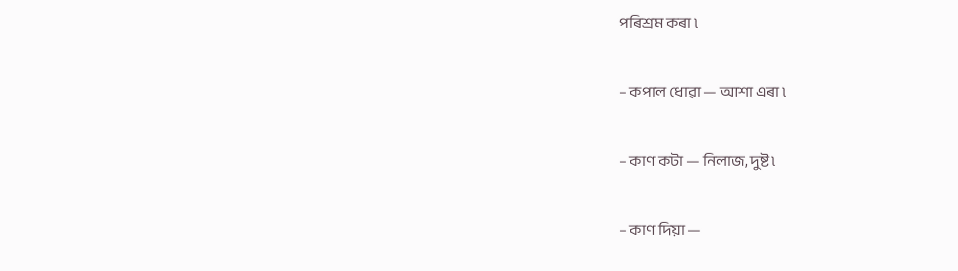পৰিশ্ৰম কৰা ৷

– কপাল ধোৱা — আশা এৰা ৷

– কাণ কটা — নিলাজ, দুষ্ট ৷

– কাণ দিয়া —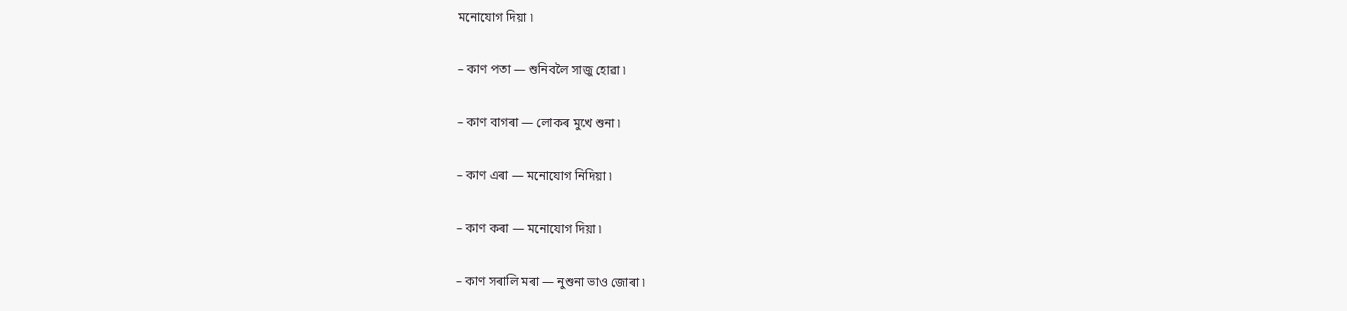মনোযোগ দিয়া ৷

– কাণ পতা — শুনিবলৈ সাজু হোৱা ৷

– কাণ বাগৰা — লোকৰ মুখে শুনা ৷

– কাণ এৰা — মনোযোগ নিদিয়া ৷

– কাণ কৰা — মনোযোগ দিয়া ৷

– কাণ সৰালি মৰা — নুশুনা ভাও জোৰা ৷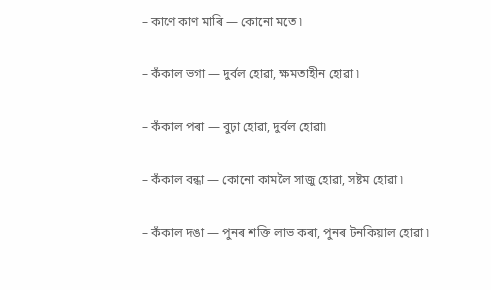– কাণে কাণ মাৰি — কোনো মতে ৷

– কঁকাল ভগা — দুৰ্বল হোৱা, ক্ষমতাহীন হোৱা ৷

– কঁকাল পৰা — বুঢ়া হোৱা, দুৰ্বল হোৱা৷

– কঁকাল বন্ধা — কোনো কামলৈ সাজু হোৱা, সষ্টম হোৱা ৷

– কঁকাল দঙা — পুনৰ শক্তি লাভ কৰা, পুনৰ টনকিয়াল হোৱা ৷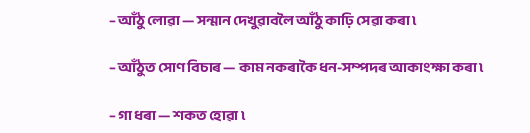– আঁঠু লোৱা — সন্মান দেখুৱাবলৈ আঁঠু কাঢ়ি সেৱা কৰা ৷

– আঁঠুত সোণ বিচাৰ — কাম নকৰাকৈ ধন-সম্পদৰ আকাংক্ষা কৰা ৷

– গা ধৰা — শকত হোৱা ৷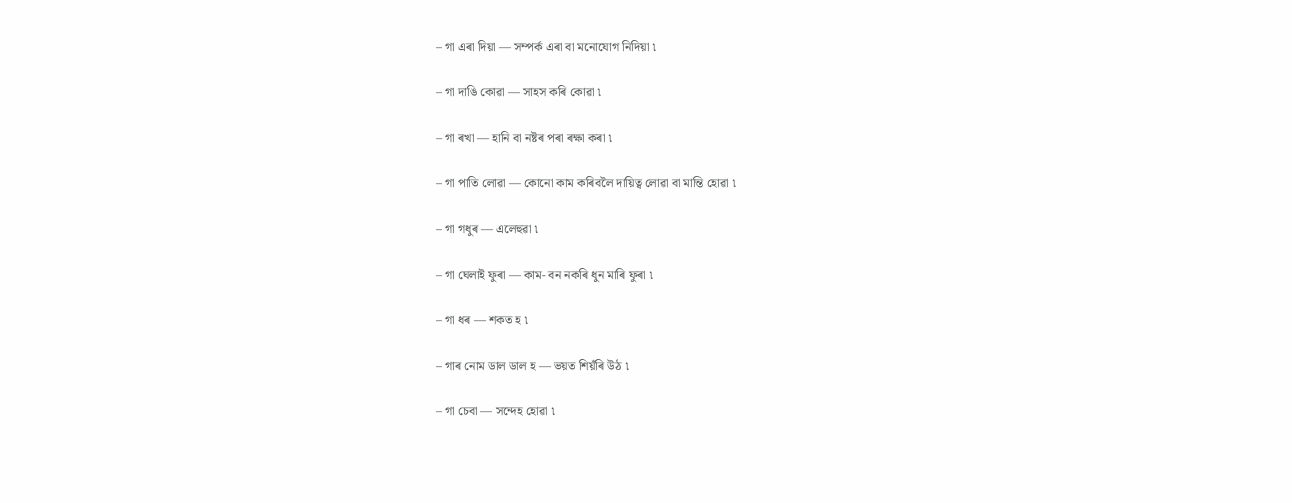– গা এৰা দিয়া — সম্পৰ্ক এৰা বা মনোযোগ নিদিয়া ৷

– গা দাঙি কোৱা — সাহস কৰি কোৱা ৷

– গা ৰখা — হানি বা নষ্টৰ পৰা ৰক্ষা কৰা ৷

– গা পাতি লোৱা — কোনো কাম কৰিবলৈ দায়িত্ব লোৱা বা মান্তি হোৱা ৷

– গা গধুৰ — এলেহুৱা ৷

– গা ঘেলাই ফুৰা — কাম- বন নকৰি ধুন মাৰি ফুৰা ৷

– গা ধৰ — শকত হ ৷

– গাৰ নোম ডাল ডাল হ — ভয়ত শিয়ঁৰি উঠ ৷

– গা চেবা — সন্দেহ হোৱা ৷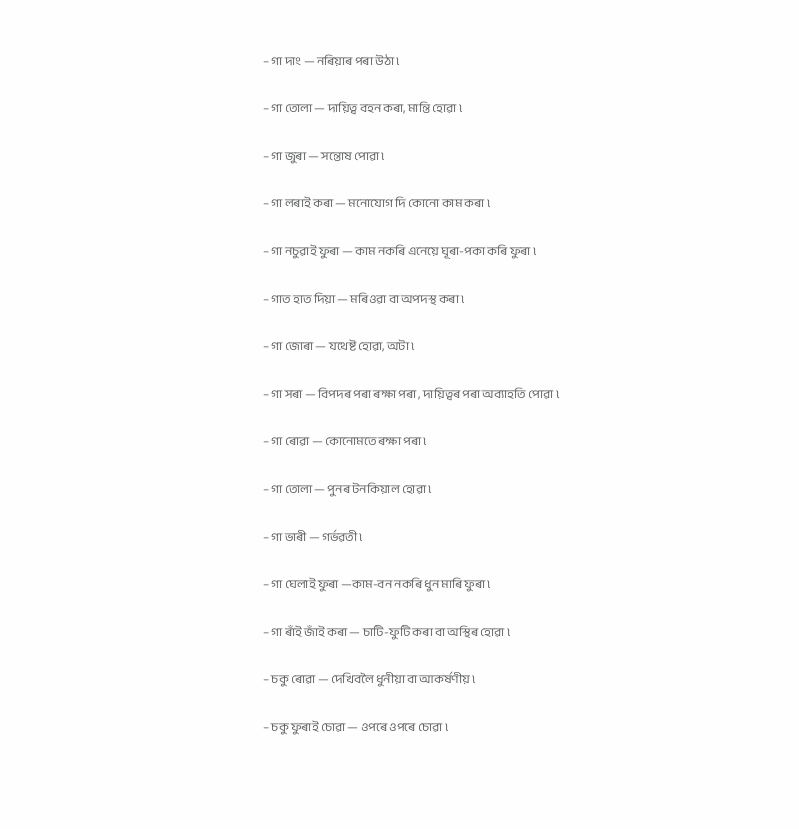– গা দাং — নৰিয়াৰ পৰা উঠা ৷

– গা তোলা — দায়িত্ব বহন কৰা, মান্তি হোৱা ৷

– গা জুৰা — সন্তোষ পোৱা ৷

– গা লৰাই কৰা — মনোযোগ দি কোনো কাম কৰা ৷

– গা নচুৱাই ফুৰা — কাম নকৰি এনেয়ে ঘূৰা-পকা কৰি ফুৰা ৷

– গাত হাত দিয়া — মৰিওৱা বা অপদস্থ কৰা ৷

– গা জোৰা — যথেষ্ট হোৱা, অটা ৷

– গা সৰা — বিপদৰ পৰা ৰক্ষা পৰা , দায়িত্বৰ পৰা অব্যাহতি পোৱা ৷

– গা ৰোৱা — কোনোমতে ৰক্ষা পৰা ৷

– গা তোলা — পুনৰ টনকিয়াল হোৱা ৷

– গা ভাৰী — গৰ্ভৱতী ৷

– গা ঘেলাই ফুৰা —কাম-বন নকৰি ধুন মাৰি ফুৰা ৷

– গা ৰাঁই জাঁই কৰা — চাটি-ফুটি কৰা বা অস্থিৰ হোৱা ৷

– চকু ৰোৱা — দেখিবলৈ ধুনীয়া বা আকৰ্ষণীয় ৷

– চকু ফুৰাই চোৱা — ওপৰে ওপৰে চোৱা ৷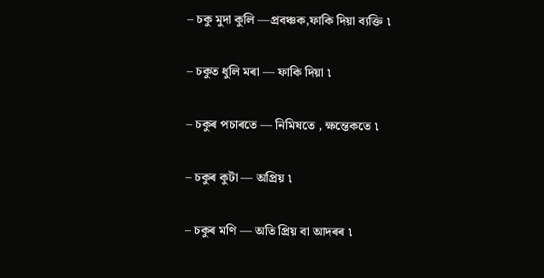– চকু মুদা কুলি —প্ৰবঞ্চক,ফাকি দিয়া ব্যক্তি ৷

– চকুত ধুলি মৰা — ফাকি দিয়া ৷

– চকুৰ পচাৰতে — নিমিষতে , ক্ষন্তেকতে ৷

– চকুৰ কুটা — অপ্ৰিয় ৷

– চকুৰ মণি — অতি প্ৰিয় বা আদৰৰ ৷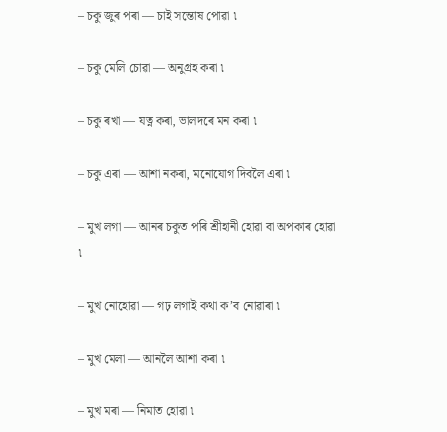– চকু জুৰ পৰা — চাই সন্তোষ পোৱা ৷

– চকু মেলি চোৱা — অনুগ্ৰহ কৰা ৷

– চকু ৰখা — যত্ন কৰা, ভালদৰে মন কৰা ৷

– চকু এৰা — আশা নকৰা, মনোযোগ দিবলৈ এৰা ৷

– মুখ লগা — আনৰ চকুত পৰি শ্ৰীহানী হোৱা বা অপকাৰ হোৱা ৷

– মুখ নোহোৱা — গঢ় লগাই কথা ক’ব নোৱাৰা ৷

– মুখ মেলা — আনলৈ আশা কৰা ৷

– মুখ মৰা — নিমাত হোৱা ৷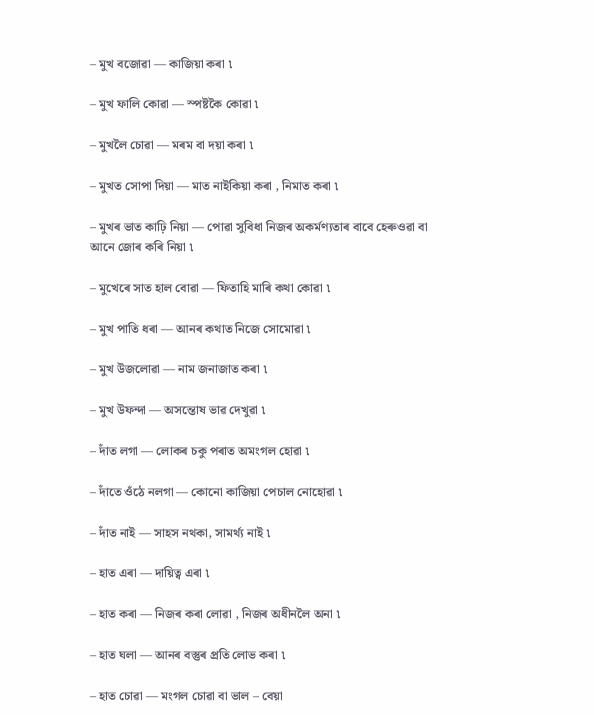– মুখ বজোৱা — কাজিয়া কৰা ৷

– মুখ ফালি কোৱা — স্পষ্টকৈ কোৱা ৷

– মুখলৈ চোৱা — মৰম বা দয়া কৰা ৷

– মুখত সোপা দিয়া — মাত নাইকিয়া কৰা , নিমাত কৰা ৷

– মুখৰ ভাত কাঢ়ি নিয়া — পোৱা সুবিধা নিজৰ অকৰ্মণ্যতাৰ বাবে হেৰুওৱা বা আনে জোৰ কৰি নিয়া ৷

– মুখেৰে সাত হাল বোৱা — ফিতাহি মাৰি কথা কোৱা ৷

– মুখ পাতি ধৰা — আনৰ কথাত নিজে সোমোৱা ৷

– মুখ উজলোৱা — নাম জনাজাত কৰা ৷

– মুখ উফন্দা — অসন্তোষ ভাৱ দেখুৱা ৷

– দাঁত লগা — লোকৰ চকু পৰাত অমংগল হোৱা ৷

– দাঁতে ওঁঠে নলগা — কোনো কাজিয়া পেচাল নোহোৱা ৷

– দাঁত নাই — সাহস নথকা, সামৰ্থ্য নাই ৷

– হাত এৰা — দায়িত্ব এৰা ৷

– হাত কৰা — নিজৰ কৰা লোৱা , নিজৰ অধীনলৈ অনা ৷

– হাত ঘলা — আনৰ বস্তুৰ প্ৰতি লোভ কৰা ৷

– হাত চোৱা — মংগল চোৱা বা ভাল – বেয়া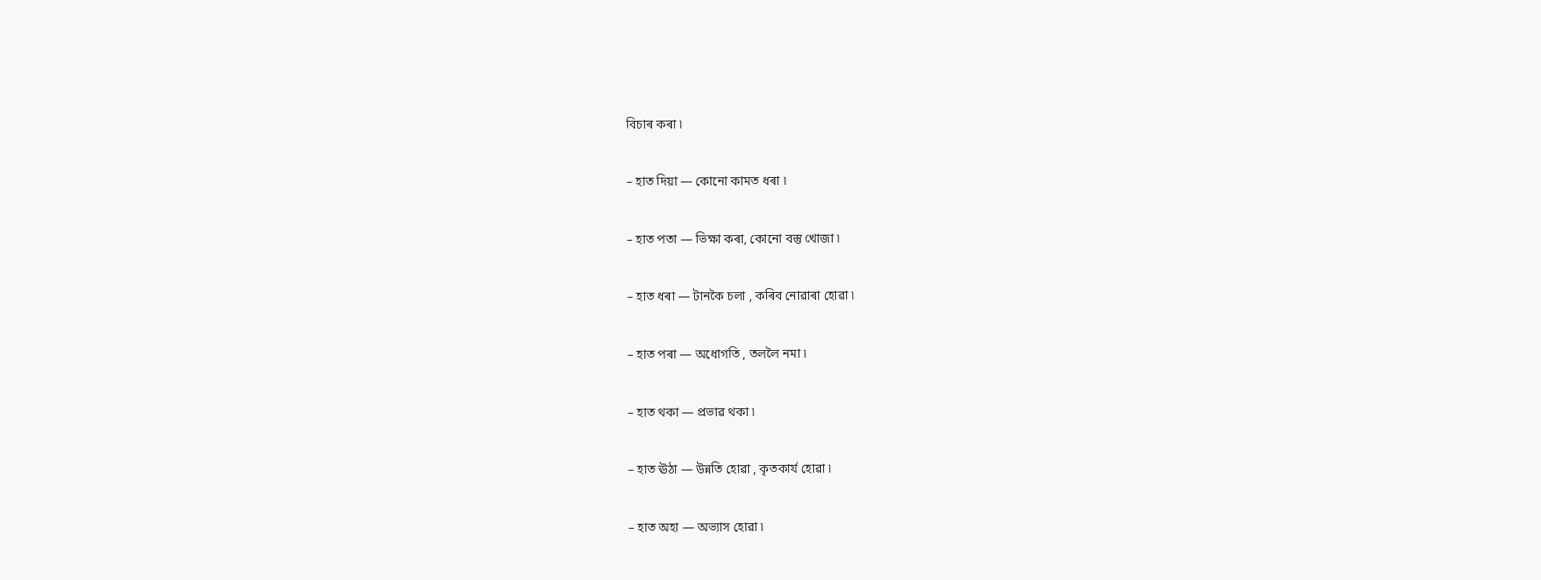বিচাৰ কৰা ৷

– হাত দিয়া — কোনো কামত ধৰা ৷

– হাত পতা — ভিক্ষা কৰা, কোনো বস্তু খোজা ৷

– হাত ধৰা — টানকৈ চলা , কৰিব নোৱাৰা হোৱা ৷

– হাত পৰা — অধোগতি , তললৈ নমা ৷

– হাত থকা — প্ৰভাৱ থকা ৷

– হাত ঊঠা — উন্নতি হোৱা , কৃতকাৰ্য হোৱা ৷

– হাত অহা — অভ্যাস হোৱা ৷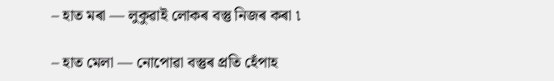– হাত মৰা — লুকুৱাই লোকৰ বস্তু নিজৰ কৰা ৷

– হাত মেলা — নোপোৱা বস্তুৰ প্ৰতি হেঁপাহ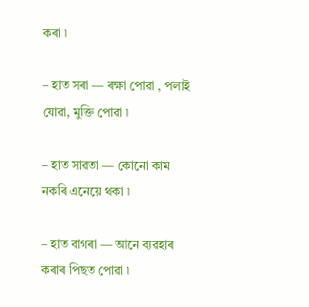কৰা ৷

– হাত সৰা — ৰক্ষা পোৱা , পলাই যোৱা, মুক্তি পোৱা ৷

– হাত সাৱতা — কোনো কাম নকৰি এনেয়ে থকা ৷

– হাত বাগৰা — আনে ব্যৱহাৰ কৰাৰ পিছত পোৱা ৷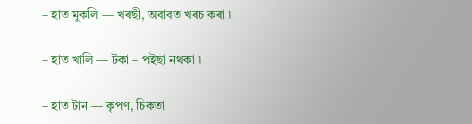– হাত মুকলি — খৰছী, অবাবত খৰচ কৰা ৷

– হাত খালি — টকা – পইছা নথকা ৷

– হাত টান — কৃপণ, চিকতা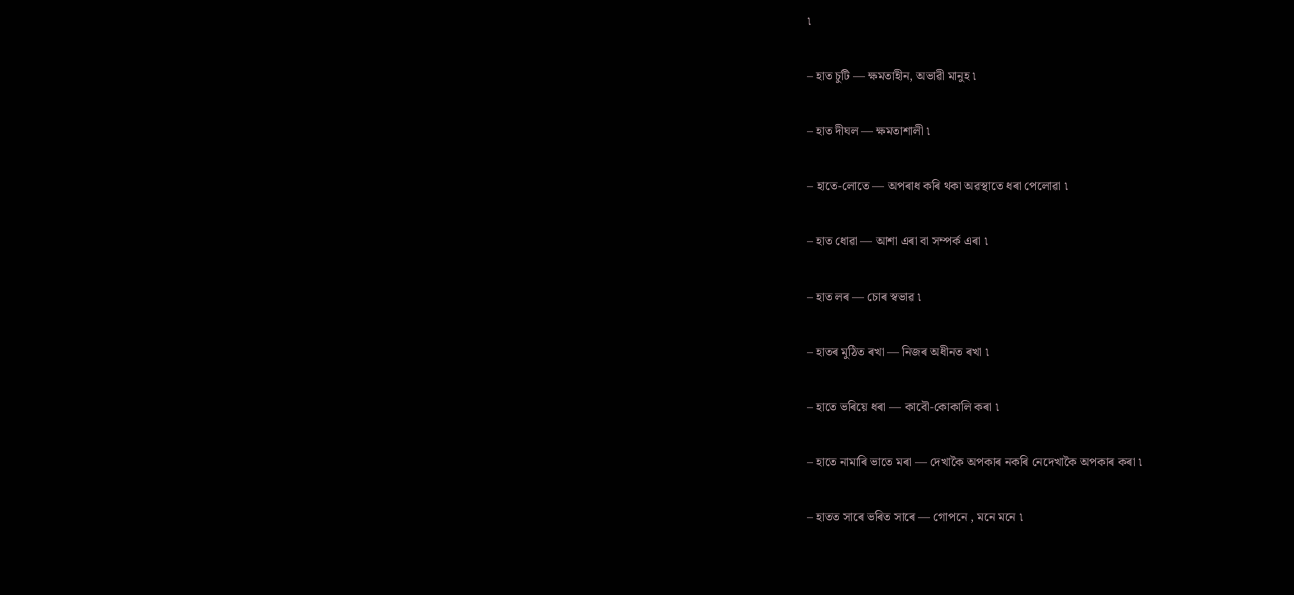৷

– হাত চুটি — ক্ষমতাহীন, অভাৱী মানুহ ৷

– হাত দীঘল — ক্ষমতাশালী ৷

– হাতে-লোতে — অপৰাধ কৰি থকা অৱস্থাতে ধৰা পেলোৱা ৷

– হাত ধোৱা — আশা এৰা বা সম্পৰ্ক এৰা ৷

– হাত লৰ — চোৰ স্বভাৱ ৷

– হাতৰ মুঠিত ৰখা — নিজৰ অধীনত ৰখা ৷

– হাতে ভৰিয়ে ধৰা — কাবৌ-কোকালি কৰা ৷

– হাতে নামাৰি ভাতে মৰা — দেখাকৈ অপকাৰ নকৰি নেদেখাকৈ অপকাৰ কৰা ৷

– হাতত সাৰে ভৰিত সাৰে — গোপনে , মনে মনে ৷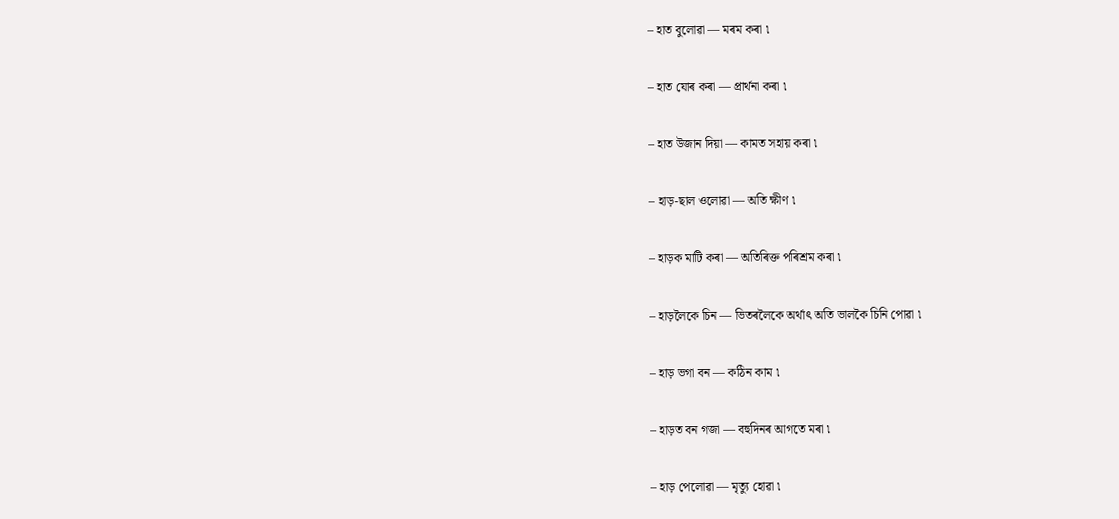– হাত বুলোৱা — মৰম কৰা ৷

– হাত যোৰ কৰা — প্ৰাৰ্থনা কৰা ৷

– হাত উজান দিয়া — কামত সহায় কৰা ৷

– হাড়-ছাল ওলোৱা — অতি ক্ষীণ ৷

– হাড়ক মাটি কৰা — অতিৰিক্ত পৰিশ্ৰম কৰা ৷

– হাড়লৈকে চিন — ভিতৰলৈকে অৰ্থাৎ অতি ভালকৈ চিনি পোৱা ৷

– হাড় ভগা বন — কঠিন কাম ৷

– হাড়ত বন গজা — বহুদিনৰ আগতে মৰা ৷

– হাড় পেলোৱা — মৃত্যু হোৱা ৷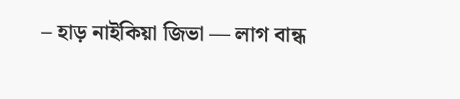– হাড় নাইকিয়া জিভা — লাগ বান্ধ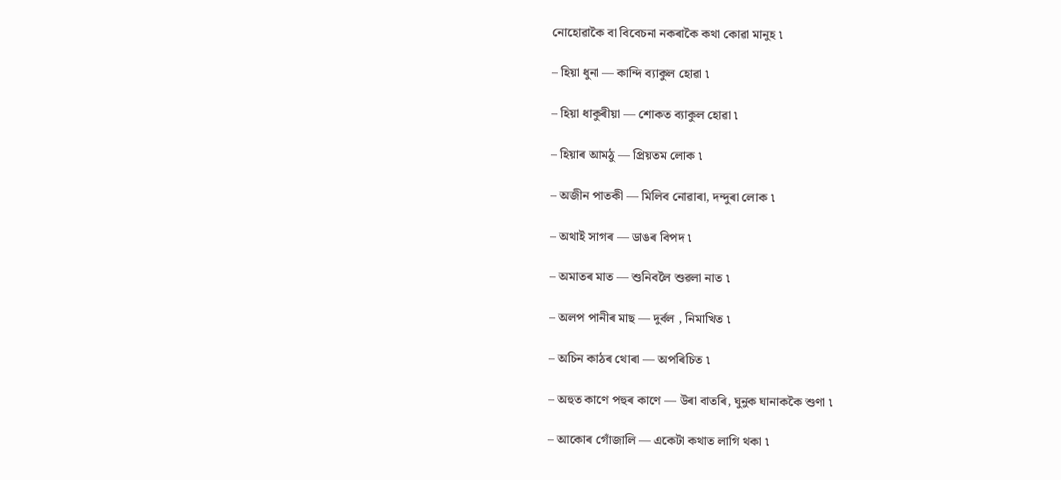নোহোৱাকৈ বা বিবেচনা নকৰাকৈ কথা কোৱা মানুহ ৷

– হিয়া ধুনা — কান্দি ব্যাকুল হোৱা ৷

– হিয়া ধাকুৰীয়া — শোকত ব্যাকুল হোৱা ৷

– হিয়াৰ আমঠু — প্ৰিয়তম লোক ৷

– অজীন পাতকী — মিলিব নোৱাৰা, দন্দুৰা লোক ৷

– অথাই সাগৰ — ডাঙৰ বিপদ ৷

– অমাতৰ মাত — শুনিবলৈ শুৱলা নাত ৷

– অলপ পানীৰ মাছ — দুৰ্বল , নিমাখিত ৷

– অচিন কাঠৰ থোৰা — অপৰিচিত ৷

– অহুত কাণে পহুৰ কাণে — উৰা বাতৰি, ঘুনুক ঘানাককৈ শুণা ৷

– আকোৰ গোঁজালি — একেটা কথাত লাগি থকা ৷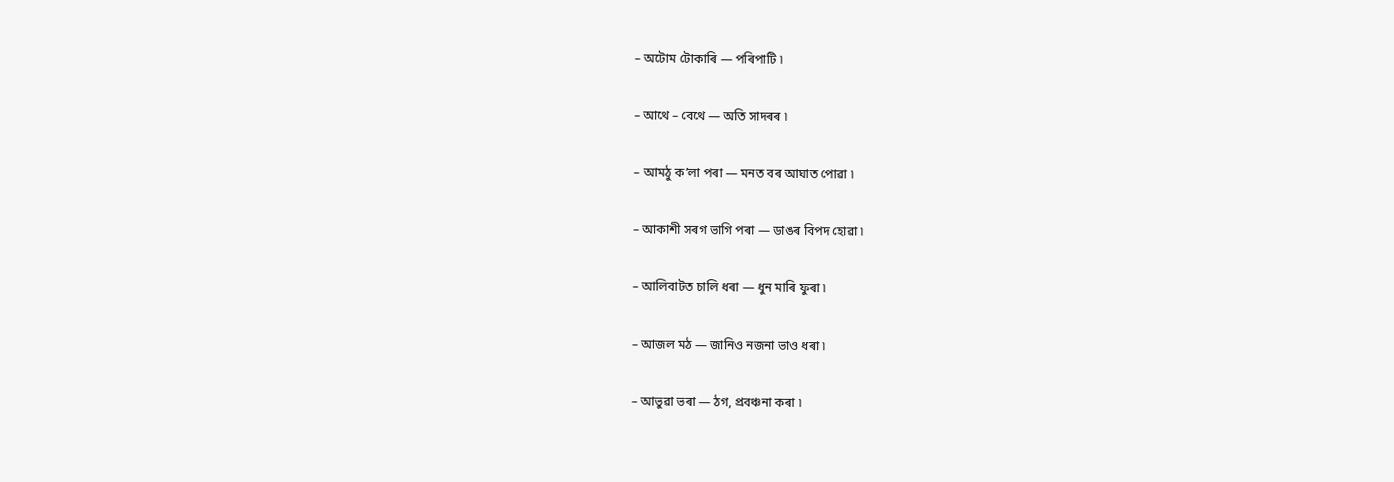– অটোম টোকাৰি — পৰিপাটি ৷

– আথে – বেথে — অতি সাদৰৰ ৷

– আমঠু ক’লা পৰা — মনত বৰ আঘাত পোৱা ৷

– আকাশী সৰগ ভাগি পৰা — ডাঙৰ বিপদ হোৱা ৷

– আলিবাটত চালি ধৰা — ধুন মাৰি ফুৰা ৷

– আজল মঠ — জানিও নজনা ভাও ধৰা ৷

– আভুৱা ভৰা — ঠগ, প্ৰবঞ্চনা কৰা ৷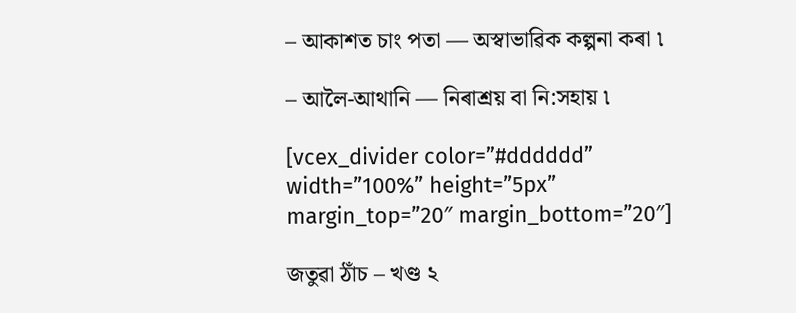– আকাশত চাং পতা — অস্বাভাৱিক কল্পনা কৰা ৷

– আলৈ-আথানি — নিৰাশ্ৰয় বা নি:সহায় ৷

[vcex_divider color=”#dddddd” width=”100%” height=”5px” margin_top=”20″ margin_bottom=”20″]

জতুৱা ঠাঁচ – খণ্ড ২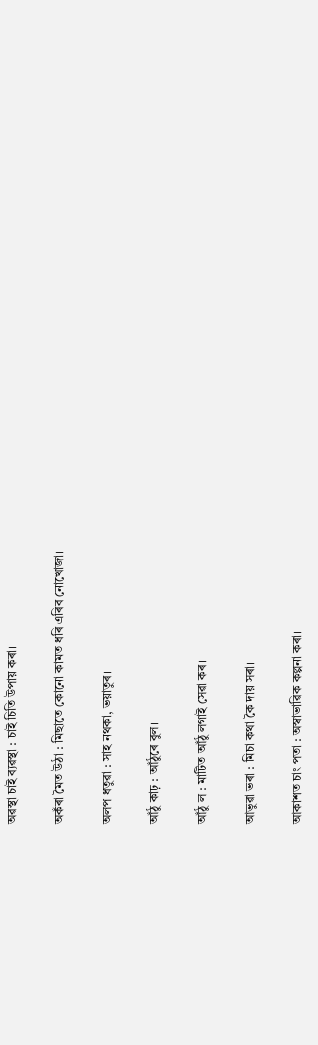অৱস্থা চাই ব্যৱস্থা : চাই চিতি উপায় কৰা।

অকঁৰা মৈত উঠা : মিছাতে কোনো কামত ধৰি এৰিব নোখোজা।

অলপ ধতুৱা : সাহ নথকা, ভয়াতুৰ।

আঁঠু কাঢ় : আঁঠুৰে বুল।

আঁঠু ল : মাটিত আঁঠু লগাই সেৱা কৰ।

আভুৱা ভৰা : মিচা কথা কৈ দায় সৰা।

আকাশত চাং পতা : অস্বাভাৱিক কল্পনা কৰা।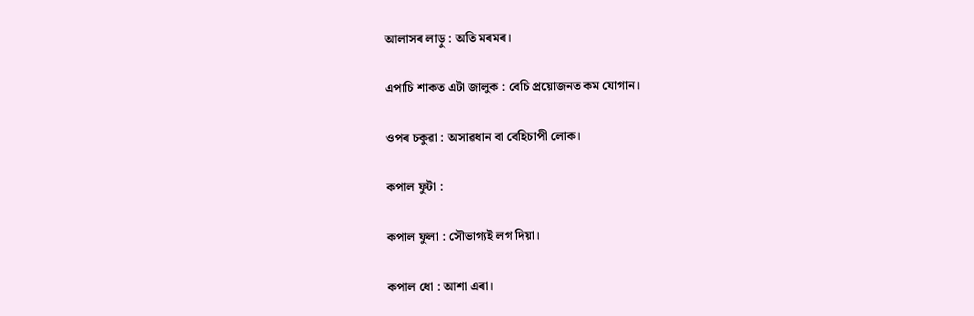আলাসৰ লাড়ু : অতি মৰমৰ।

এপাচি শাকত এটা জালুক : বেচি প্ৰয়োজনত কম যোগান।

ওপৰ চকুৱা : অসাৱধান বা বেহিচাপী লোক।

কপাল ফুটা :

কপাল ফুলা : সৌভাগ্যই লগ দিয়া।

কপাল ধো : আশা এৰা।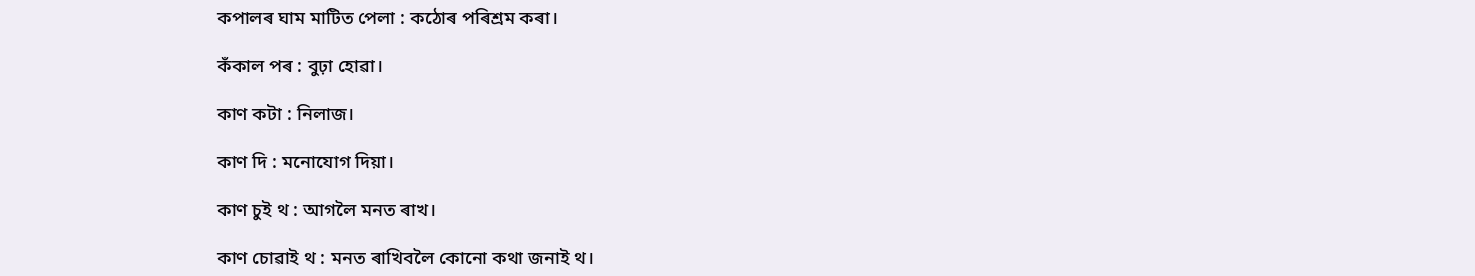কপালৰ ঘাম মাটিত পেলা : কঠোৰ পৰিশ্ৰম কৰা।

কঁকাল পৰ : বুঢ়া হোৱা।

কাণ কটা : নিলাজ।

কাণ দি : মনোযোগ দিয়া।

কাণ চুই থ : আগলৈ মনত ৰাখ।

কাণ চোৱাই থ : মনত ৰাখিবলৈ কোনো কথা জনাই থ।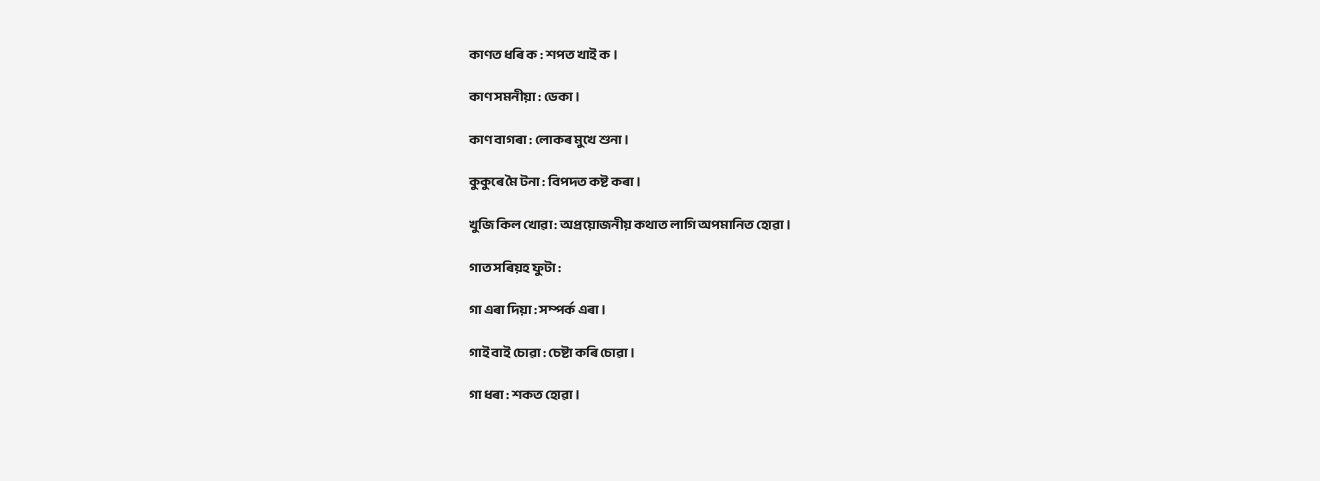কাণত ধৰি ক : শপত খাই ক।

কাণ সমনীয়া : ডেকা।

কাণ বাগৰা : লোকৰ মুখে শুনা।

কুকুৰে মৈ টনা : বিপদত কষ্ট কৰা।

খুজি কিল খোৱা : অপ্ৰয়োজনীয় কথাত লাগি অপমানিত হোৱা।

গাত সৰিয়হ ফুটা :

গা এৰা দিয়া : সম্পৰ্ক এৰা।

গাই বাই চোৱা : চেষ্টা কৰি চোৱা।

গা ধৰা : শকত হোৱা।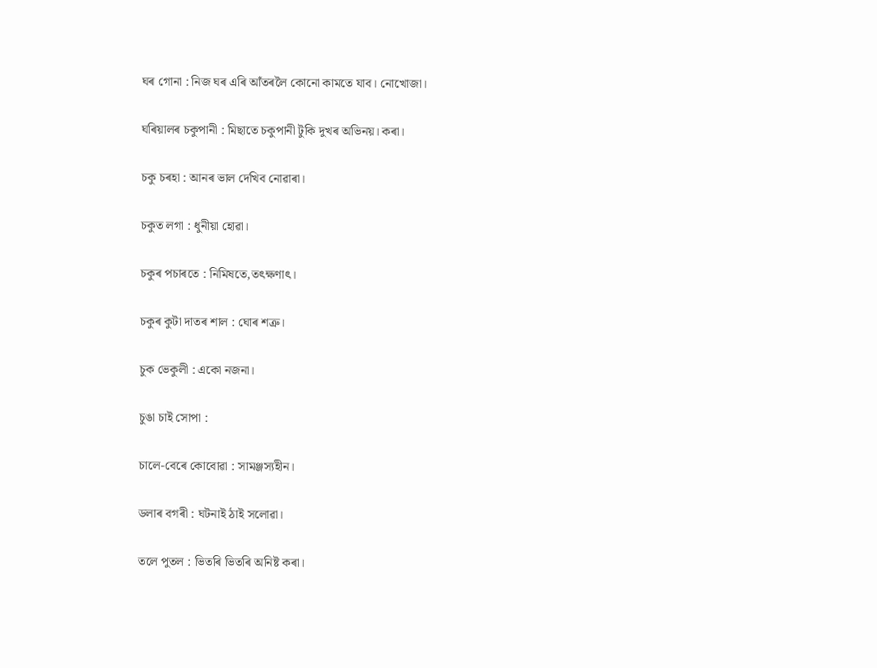ঘৰ গোনা : নিজ ঘৰ এৰি আঁতৰলৈ কোনো কামতে যাব। নোখোজা।

ঘৰিয়ালৰ চকুপানী : মিছাতে চকুপানী টুকি দুখৰ অভিনয়। কৰা।

চকু চৰহা : আনৰ ভাল দেখিব নোৱাৰা।

চকুত লগা : ধুনীয়া হোৱা।

চকুৰ পচাৰতে : নিমিষতে,তৎক্ষণাৎ।

চকুৰ কুটা দাতৰ শাল : ঘোৰ শত্ৰু।

চুক ভেকুলী : একো নজনা।

চুঙা চাই সোপা :

চালে-বেৰে কোবোৱা : সামঞ্জস্যহীন।

ডলাৰ বগৰী : ঘটনাই ঠাই সলোৱা।

তলে পুতল : ভিতৰি ভিতৰি অনিষ্ট কৰা।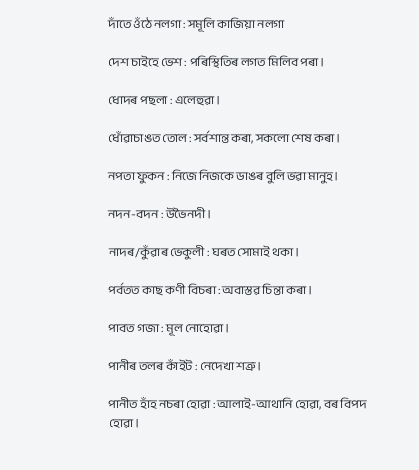দাঁতে ওঁঠে নলগা : সমূলি কাজিয়া নলগা

দেশ চাইহে ভেশ : পৰিস্থিতিৰ লগত মিলিব পৰা।

ধোদৰ পছলা : এলেহুৱা।

ধোঁৱাচাঙত তোল : সৰ্বশান্ত কৰা, সকলো শেষ কৰা।

নপতা ফুকন : নিজে নিজকে ডাঙৰ বুলি ভৱা মানুহ।

নদন-বদন : উভৈনদী।

নাদৰ/কুঁৱাৰ ভেকুলী : ঘৰত সোমাই থকা।

পৰ্বতত কাছ কণী বিচৰা : অবাস্তৱ চিন্তা কৰা।

পাবত গজা : মূল নোহোৱা।

পানীৰ তলৰ কাঁইট : নেদেখা শত্ৰু।

পানীত হাঁহ নচৰা হোৱা : আলাই-আথানি হোৱা, বৰ বিপদ হোৱা।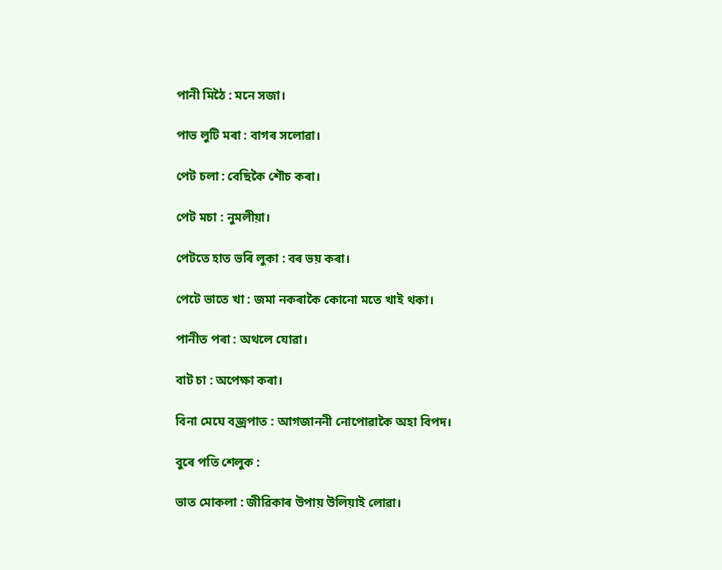পানী মিঠৈ : মনে সজা।

পাভ লুটি মৰা : বাগৰ সলোৱা।

পেট চলা : বেছিকৈ শৌচ কৰা।

পেট মচা : নুমলীয়া।

পেটতে হাত ভৰি লুকা : বৰ ভয় কৰা।

পেটে ভাতে খা : জমা নকৰাকৈ কোনো মতে খাই থকা।

পানীত পৰা : অথলে যোৱা।

বাট চা : অপেক্ষা কৰা।

বিনা মেঘে বজ্ৰপাত : আগজাননী নোপোৱাকৈ অহা বিপদ।

বুৰে পতি শেলুক :

ভাত মোকলা : জীৱিকাৰ উপায় উলিয়াই লোৱা।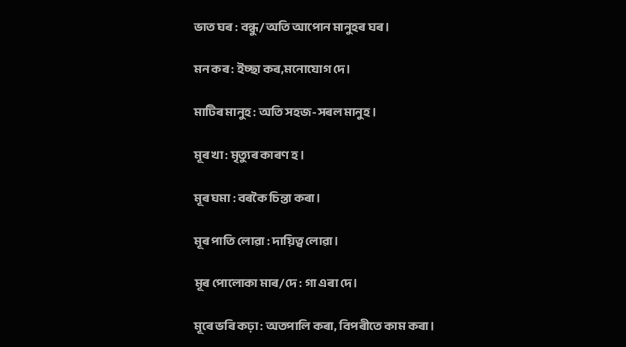ভাত ঘৰ : বন্ধু/অতি আপোন মানুহৰ ঘৰ।

মন কৰ : ইচ্ছা কৰ,মনোযোগ দে।

মাটিৰ মানুহ : অতি সহজ-সৰল মানুহ।

মূৰ খা : মৃত্যুৰ কাৰণ হ।

মূৰ ঘমা : বৰকৈ চিন্তা কৰা।

মূৰ পাতি লোৱা : দায়িত্ব লোৱা।

মূৰ পোলোকা মাৰ/দে : গা এৰা দে।

মূৰে ভৰি কঢ়া : অতপালি কৰা, বিপৰীতে কাম কৰা।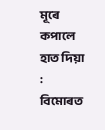মূৰে কপালে হাত দিয়া : বিমোৰত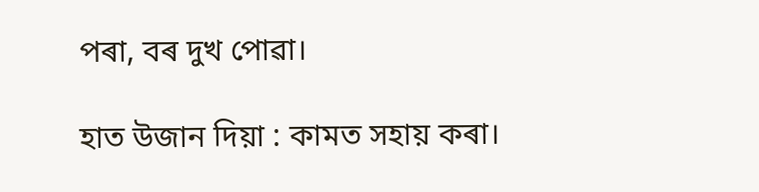পৰা, বৰ দুখ পোৱা।

হাত উজান দিয়া : কামত সহায় কৰা।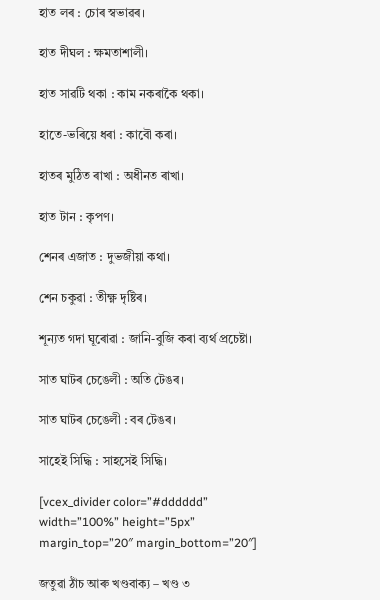হাত লৰ : চোৰ স্বভাৱৰ।

হাত দীঘল : ক্ষমতাশালী।

হাত সাৱটি থকা : কাম নকৰাকৈ থকা।

হাতে-ভৰিয়ে ধৰা : কাবৌ কৰা।

হাতৰ মুঠিত ৰাখা : অধীনত ৰাখা।

হাত টান : কৃপণ।

শেনৰ এজাত : দুভজীয়া কথা।

শেন চকুৱা : তীক্ষ্ণ দৃষ্টিৰ।

শূন্যত গদা ঘূৰোৱা : জানি-বুজি কৰা ব্যৰ্থ প্ৰচেষ্টা।

সাত ঘাটৰ চেঙেলী : অতি টেঙৰ।

সাত ঘাটৰ চেঙেলী : বৰ টেঙৰ।

সাহেই সিদ্ধি : সাহসেই সিদ্ধি।

[vcex_divider color=”#dddddd” width=”100%” height=”5px” margin_top=”20″ margin_bottom=”20″]

জতুৱা ঠাঁচ আৰু খণ্ডবাক্য – খণ্ড ৩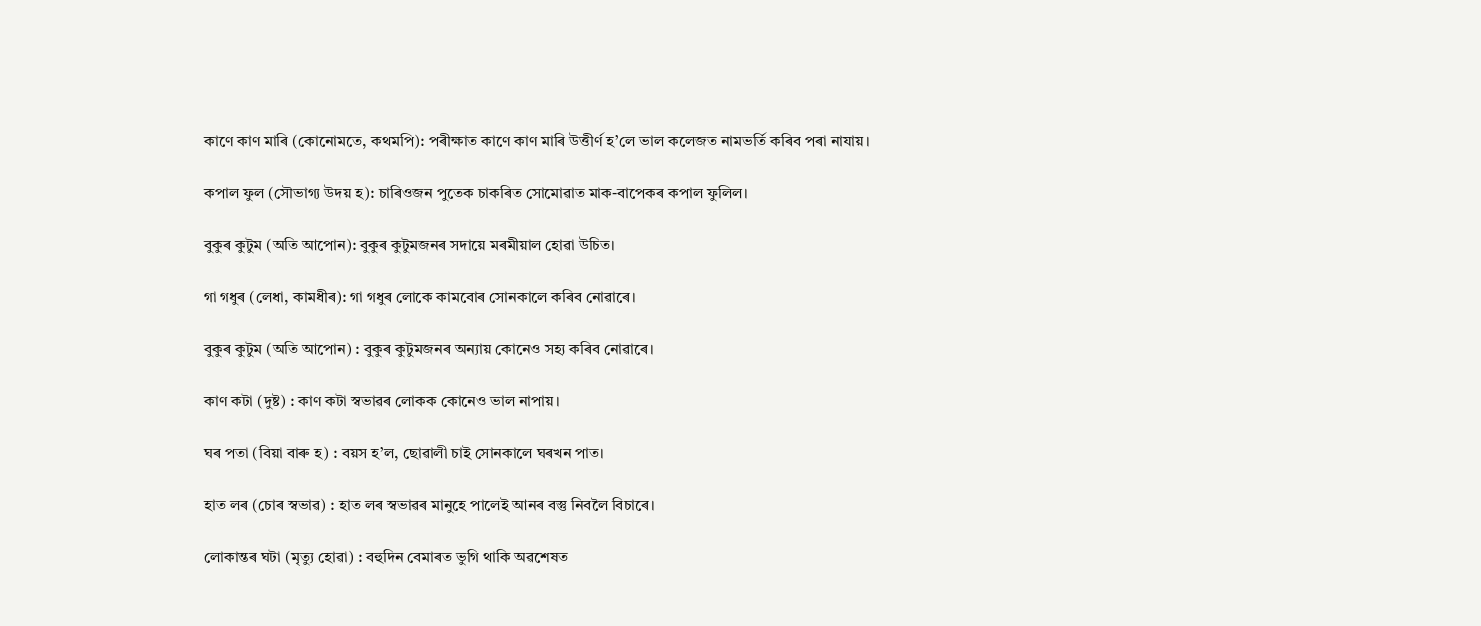কাণে কাণ মাৰি (কোনোমতে, কথমপি): পৰীক্ষাত কাণে কাণ মাৰি উত্তীৰ্ণ হ’লে ভাল কলেজত নামভৰ্তি কৰিব পৰা নাযায়।

কপাল ফুল (সৌভাগ্য উদয় হ): চাৰিওজন পুতেক চাকৰিত সোমোৱাত মাক-বাপেকৰ কপাল ফুলিল।

বুকুৰ কুটুম (অতি আপোন): বুকুৰ কুটুমজনৰ সদায়ে মৰমীয়াল হোৱা উচিত।

গা গধুৰ (লেধা, কামধীৰ): গা গধুৰ লোকে কামবোৰ সোনকালে কৰিব নোৱাৰে।

বুকুৰ কুটুম (অতি আপোন) : বুকুৰ কুটুমজনৰ অন্যায় কোনেও সহ্য কৰিব নোৱাৰে।

কাণ কটা (দুষ্ট) : কাণ কটা স্বভাৱৰ লোকক কোনেও ভাল নাপায়।

ঘৰ পতা (বিয়া বাৰু হ) : বয়স হ’ল, ছোৱালী চাই সোনকালে ঘৰখন পাত।

হাত লৰ (চোৰ স্বভাৱ) : হাত লৰ স্বভাৱৰ মানুহে পালেই আনৰ বস্তু নিবলৈ বিচাৰে।

লোকান্তৰ ঘটা (মৃত্যু হোৱা) : বহুদিন বেমাৰত ভুগি থাকি অৱশেষত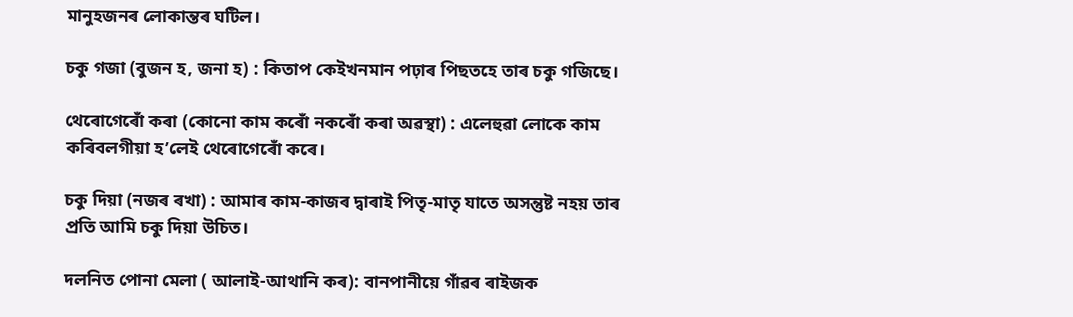মানুহজনৰ লোকান্তৰ ঘটিল।

চকু গজা (বুজন হ, জনা হ) : কিতাপ কেইখনমান পঢ়াৰ পিছতহে তাৰ চকু গজিছে।

থেৰোগেৰোঁ কৰা (কোনো কাম কৰোঁ নকৰোঁ কৰা অৱস্থা) : এলেহুৱা লোকে কাম কৰিবলগীয়া হ’লেই থেৰোগেৰোঁ কৰে।

চকু দিয়া (নজৰ ৰখা) : আমাৰ কাম-কাজৰ দ্বাৰাই পিতৃ-মাতৃ যাতে অসন্তুষ্ট নহয় তাৰ প্ৰতি আমি চকু দিয়া উচিত।

দলনিত পোনা মেলা ( আলাই-আথানি কৰ): বানপানীয়ে গাঁৱৰ ৰাইজক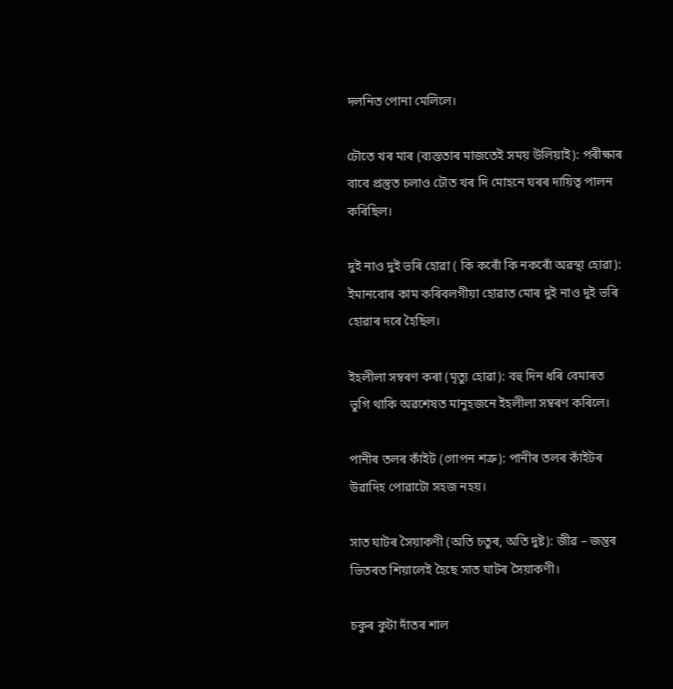দলনিত পোনা মেলিলে।

ঢৌতে খৰ মাৰ (ব্যস্ততাৰ মাজতেই সময় উলিয়াই): পৰীক্ষাৰ বাবে প্ৰস্তুত চলাও ঢৌত খৰ দি মোহনে ঘৰৰ দায়িত্ব পালন কৰিছিল।

দুই নাও দুই ভৰি হোৱা ( কি কৰোঁ কি নকৰোঁ অৱস্থা হোৱা): ইমানবোৰ কাম কৰিবলগীয়া হোৱাত মোৰ দুই নাও দুই ভৰি হোৱাৰ দৰে হৈছিল।

ইহলীলা সম্বৰণ কৰা (মৃত্যু হোৱা): বহু দিন ধৰি বেমাৰত ভুগি থাকি অৱশেষত মানুহজনে ইহলীলা সম্বৰণ কৰিলে।

পানীৰ তলৰ কাঁইট (গোপন শত্ৰু): পানীৰ তলৰ কাঁইটৰ উৱাদিহ পোৱাটো সহজ নহয়।

সাত ঘাটৰ সৈয়াকণী (অতি চতুৰ, অতি দুষ্ট): জীৱ – জন্তুৰ ভিতৰত শিয়ালেই হৈছে সাত ঘাটৰ সৈয়াকণী।

চকুৰ কুটা দাঁতৰ শাল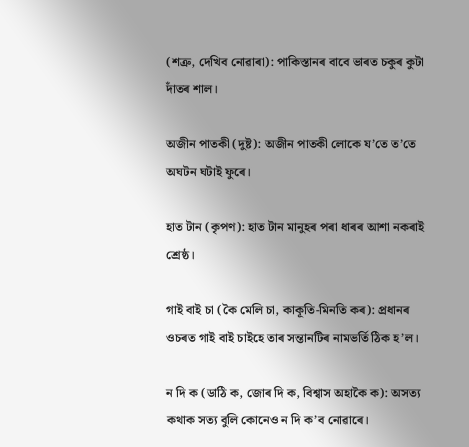(শত্ৰু, দেখিব নোৱাৰা): পাকিস্তানৰ বাবে ভাৰত চকুৰ কুটা দাঁতৰ শাল।

অজীন পাতকী (দুষ্ট): অজীন পাতকী লোকে য’তে ত’তে অঘটন ঘটাই ফুৰে।

হাত টান (কৃপণ): হাত টান মানুহৰ পৰা ধাৰৰ আশা নকৰাই শ্ৰেষ্ঠ।

গাই বাই চা (কৈ মেলি চা, কাকূতি-মিনতি কৰ): প্ৰধানৰ ওচৰত গাই বাই চাইহে তাৰ সন্তানটিৰ নামভৰ্তি ঠিক হ’ল।

ন দি ক (ডাঠি ক, জোৰ দি ক, বিশ্বাস অহাকৈ ক): অসত্য কথাক সত্য বুলি কোনেও ন দি ক’ব নোৱাৰে।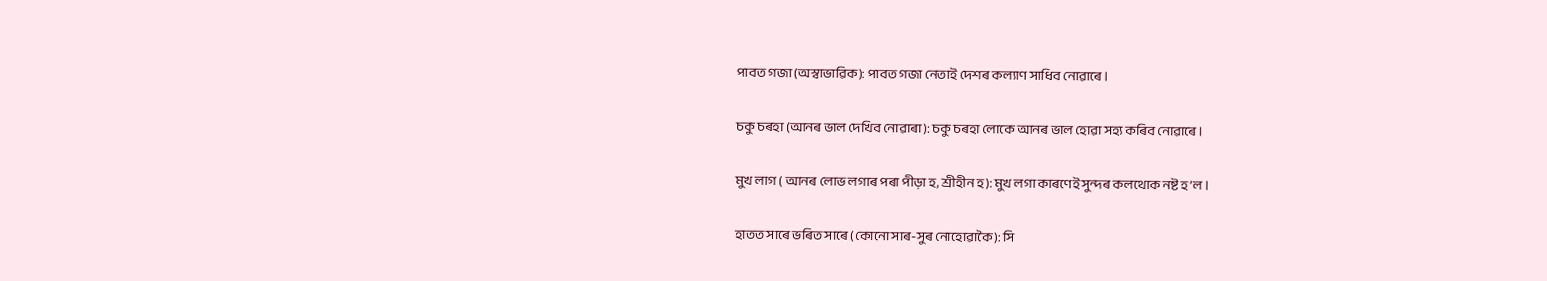পাবত গজা (অস্বাভাৱিক): পাবত গজা নেতাই দেশৰ কল্যাণ সাধিব নোৱাৰে।

চকু চৰহা (আনৰ ভাল দেখিব নোৱাৰা): চকু চৰহা লোকে আনৰ ভাল হোৱা সহ্য কৰিব নোৱাৰে।

মুখ লাগ ( আনৰ লোভ লগাৰ পৰা পীড়া হ, শ্ৰীহীন হ): মুখ লগা কাৰণেই সুন্দৰ কলথোক নষ্ট হ’ল।

হাতত সাৰে ভৰিত সাৰে (কোনো সাৰ-সুৰ নোহোৱাকৈ): সি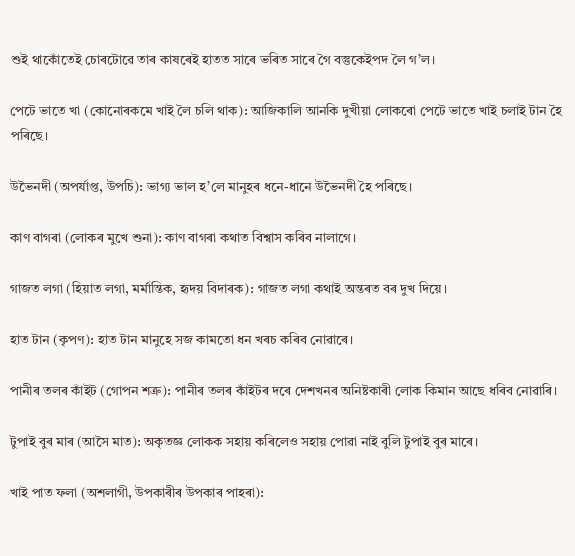শুই থাকোঁতেই চোৰটোৱে তাৰ কাষৰেই হাতত সাৰে ভৰিত সাৰে গৈ বস্তুকেইপদ লৈ গ’ল।

পেটে ভাতে খা (কোনোৰকমে খাই লৈ চলি থাক): আজিকালি আনকি দুখীয়া লোকৰো পেটে ভাতে খাই চলাই টান হৈ পৰিছে।

উভৈনদী (অপৰ্যাপ্ত, উপচি): ভাগ্য ভাল হ’লে মানুহৰ ধনে-ধানে উভৈনদী হৈ পৰিছে।

কাণ বাগৰা (লোকৰ মুখে শুনা): কাণ বাগৰা কথাত বিশ্বাস কৰিব নালাগে।

গাজত লগা (হিয়াত লগা, মৰ্মান্তিক, হৃদয় বিদাৰক): গাজত লগা কথাই অন্তৰত বৰ দুখ দিয়ে।

হাত টান (কৃপণ): হাত টান মানুহে সজ কামতো ধন খৰচ কৰিব নোৱাৰে।

পানীৰ তলৰ কাঁইট (গোপন শত্ৰু): পানীৰ তলৰ কাঁইটৰ দৰে দেশখনৰ অনিষ্টকাৰী লোক কিমান আছে ধৰিব নোৱাৰি।

টুপাই বুৰ মাৰ (আসৈ মাত): অকৃতজ্ঞ লোকক সহায় কৰিলেও সহায় পোৱা নাই বুলি টুপাই বুৰ মাৰে।

খাই পাত ফলা (অশলাগী, উপকাৰীৰ উপকাৰ পাহৰা):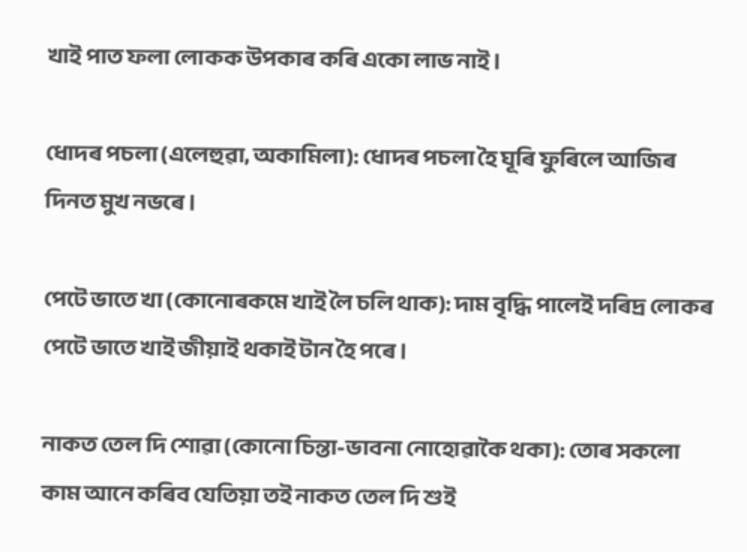খাই পাত ফলা লোকক উপকাৰ কৰি একো লাভ নাই।

ধোদৰ পচলা (এলেহুৱা, অকামিলা): ধোদৰ পচলা হৈ ঘূৰি ফুৰিলে আজিৰ দিনত মুখ নভৰে।

পেটে ভাতে খা (কোনোৰকমে খাই লৈ চলি থাক): দাম বৃদ্ধি পালেই দৰিদ্ৰ লোকৰ পেটে ভাতে খাই জীয়াই থকাই টান হৈ পৰে।

নাকত তেল দি শোৱা (কোনো চিন্তা-ভাবনা নোহোৱাকৈ থকা): তোৰ সকলো কাম আনে কৰিব যেতিয়া তই নাকত তেল দি শুই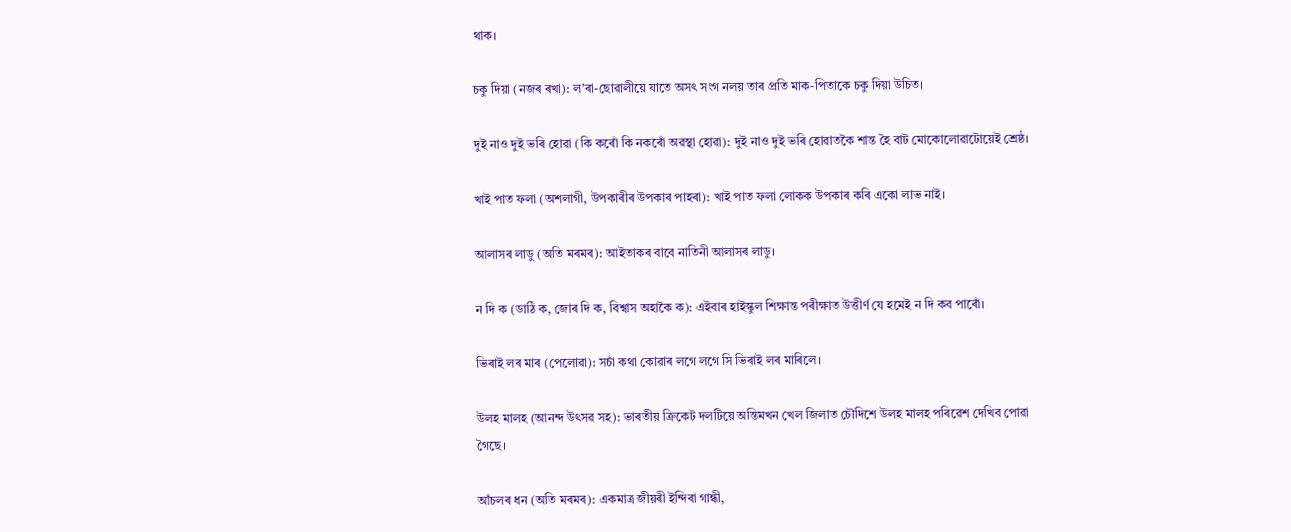থাক।

চকু দিয়া (নজৰ ৰখা): ল’ৰা-ছোৱালীয়ে যাতে অসৎ সংগ নলয় তাৰ প্ৰতি মাক-পিতাকে চকু দিয়া উচিত।

দুই নাও দুই ভৰি হোৱা (কি কৰোঁ কি নকৰোঁ অৱস্থা হোৱা): দুই নাও দুই ভৰি হোৱাতকৈ শান্ত হৈ বাট মোকোলোৱাটোয়েই শ্ৰেষ্ঠ।

খাই পাত ফলা (অশলাগী, উপকাৰীৰ উপকাৰ পাহৰা): খাই পাত ফলা লোকক উপকাৰ কৰি একো লাভ নাই।

আলাসৰ লাডু (অতি মৰমৰ): আইতাকৰ বাবে নাতিনী আলাসৰ লাডু।

ন দি ক (ডাঠি ক, জোৰ দি ক, বিশ্বাস অহাকৈ ক): এইবাৰ হাইস্কুল শিক্ষান্ত পৰীক্ষাত উত্তীৰ্ণ যে হমেই ন দি কব পাৰোঁ।

ভিৰাই লৰ মাৰ (পেলোৱা): সচাঁ কথা কোৱাৰ লগে লগে সি ভিৰাই লৰ মাৰিলে।

উলহ মালহ (আনন্দ উৎসৱ সহ): ভাৰতীয় ক্ৰিকেট দলটিয়ে অন্তিমখন খেল জিলাত চৌদিশে উলহ মালহ পৰিৱেশ দেখিব পোৱা গৈছে।

আঁচলৰ ধন (অতি মৰমৰ): একমাত্ৰ জীয়ৰী ইন্দিৰা গান্ধী,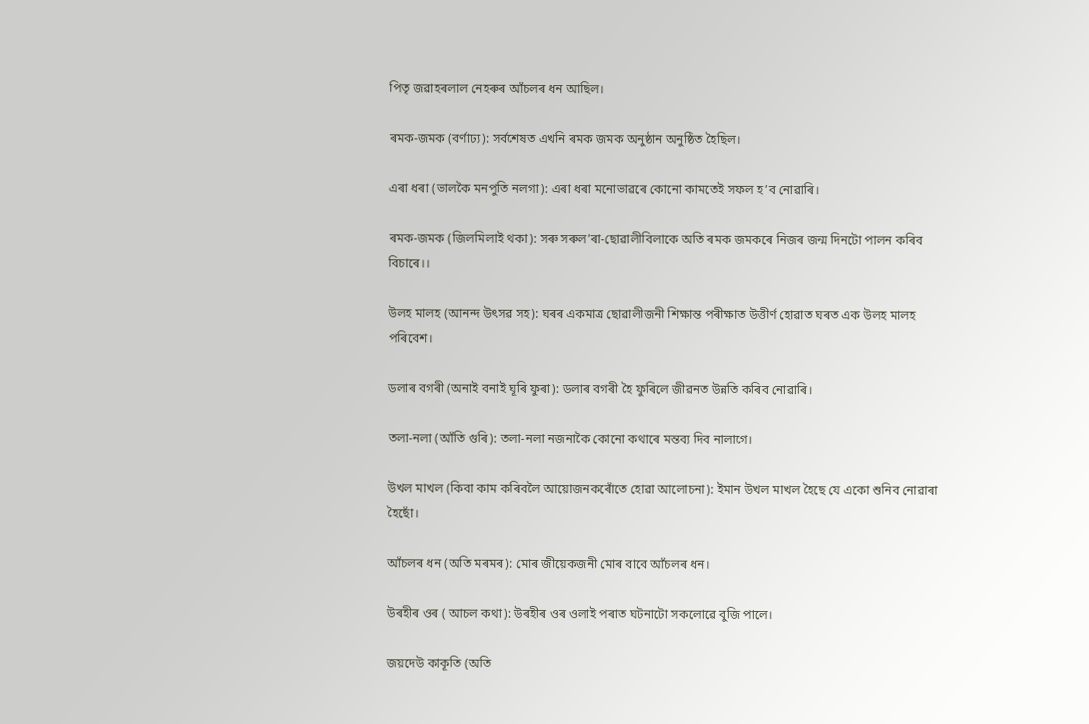পিতৃ জৱাহৰলাল নেহৰুৰ আঁচলৰ ধন আছিল।

ৰমক-জমক (বৰ্ণাঢ্য): সৰ্বশেষত এখনি ৰমক জমক অনুষ্ঠান অনুষ্ঠিত হৈছিল।

এৰা ধৰা (ভালকৈ মনপুতি নলগা): এৰা ধৰা মনোভাৱৰে কোনো কামতেই সফল হ’ব নোৱাৰি।

ৰমক-জমক (জিলমিলাই থকা): সৰু সৰুল’ৰা-ছোৱালীবিলাকে অতি ৰমক জমকৰে নিজৰ জন্ম দিনটো পালন কৰিব বিচাৰে।।

উলহ মালহ (আনন্দ উৎসৱ সহ): ঘৰৰ একমাত্ৰ ছোৱালীজনী শিক্ষান্ত পৰীক্ষাত উত্তীৰ্ণ হোৱাত ঘৰত এক উলহ মালহ পৰিবেশ।

ডলাৰ বগৰী (অনাই বনাই ঘূৰি ফুৰা): ডলাৰ বগৰী হৈ ফুৰিলে জীৱনত উন্নতি কৰিব নোৱাৰি।

তলা-নলা (আঁতি গুৰি): তলা-নলা নজনাকৈ কোনো কথাৰে মন্তব্য দিব নালাগে।

উখল মাখল (কিবা কাম কৰিবলৈ আয়োজনকৰোঁতে হোৱা আলোচনা): ইমান উখল মাখল হৈছে যে একো শুনিব নোৱাৰা হৈছোঁ।

আঁচলৰ ধন (অতি মৰমৰ): মোৰ জীয়েকজনী মোৰ বাবে আঁচলৰ ধন।

উৰহীৰ ওৰ ( আচল কথা): উৰহীৰ ওৰ ওলাই পৰাত ঘটনাটো সকলোৱে বুজি পালে।

জয়দেউ কাকূতি (অতি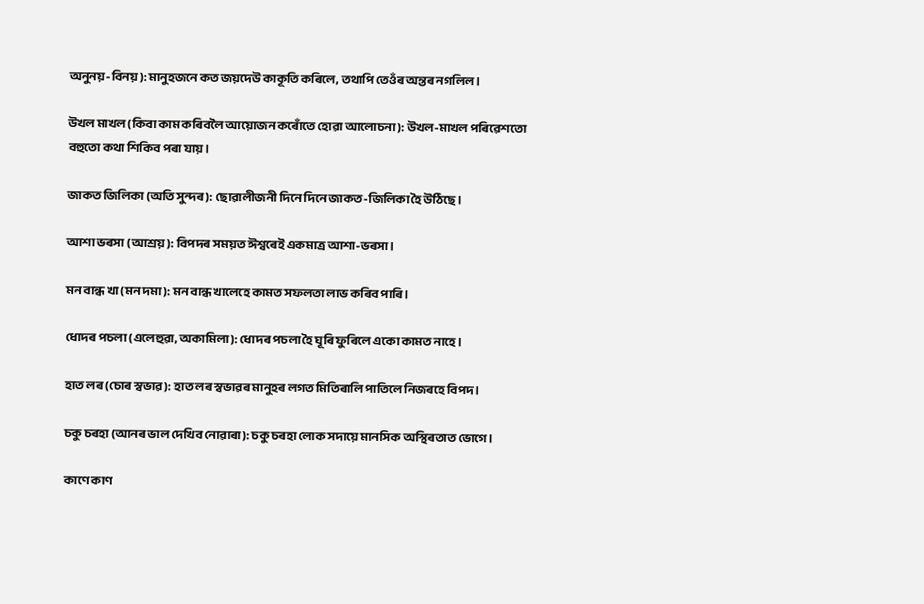অনুনয়-বিনয়): মানুহজনে কত জয়দেউ কাকূতি কৰিলে, তথাপি তেওঁৰ অন্তৰ নগলিল।

উখল মাখল (কিবা কাম কৰিবলৈ আয়োজন কৰোঁতে হোৱা আলোচনা): উখল-মাখল পৰিৱেশতো বহুতো কথা শিকিব পৰা যায়।

জাকত জিলিকা (অতি সুন্দৰ): ছোৱালীজনী দিনে দিনে জাকত-জিলিকা হৈ উঠিছে।

আশা ভৰসা (আশ্ৰয়): বিপদৰ সময়ত ঈশ্বৰেই একমাত্ৰ আশা-ভৰসা।

মন বান্ধ খা (মন দমা): মন বান্ধ খালেহে কামত সফলতা লাভ কৰিব পাৰি।

ধোদৰ পচলা (এলেহুৱা, অকামিলা): ধোদৰ পচলা হৈ ঘূৰি ফুৰিলে একো কামত নাহে।

হাত লৰ (চোৰ স্বভাৱ): হাত লৰ স্বভাৱৰ মানুহৰ লগত মিতিৰালি পাতিলে নিজৰহে বিপদ।

চকু চৰহা (আনৰ ভাল দেখিব নোৱাৰা): চকু চৰহা লোক সদায়ে মানসিক অস্থিৰতাত ভোগে।

কাণে কাণ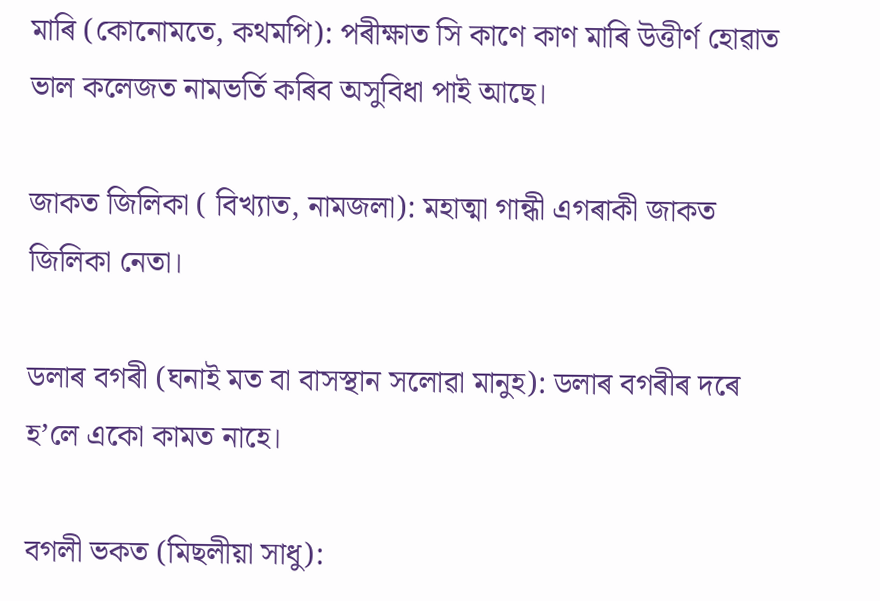মাৰি (কোনোমতে, কথমপি): পৰীক্ষাত সি কাণে কাণ মাৰি উত্তীৰ্ণ হোৱাত ভাল কলেজত নামভৰ্তি কৰিব অসুবিধা পাই আছে।

জাকত জিলিকা ( বিখ্যাত, নামজলা): মহাত্মা গান্ধী এগৰাকী জাকত জিলিকা নেতা।

ডলাৰ বগৰী (ঘনাই মত বা বাসস্থান সলোৱা মানুহ): ডলাৰ বগৰীৰ দৰে হ’লে একো কামত নাহে।

বগলী ভকত (মিছলীয়া সাধু):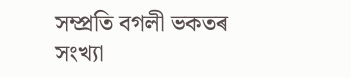সম্প্ৰতি বগলী ভকতৰ সংখ্যা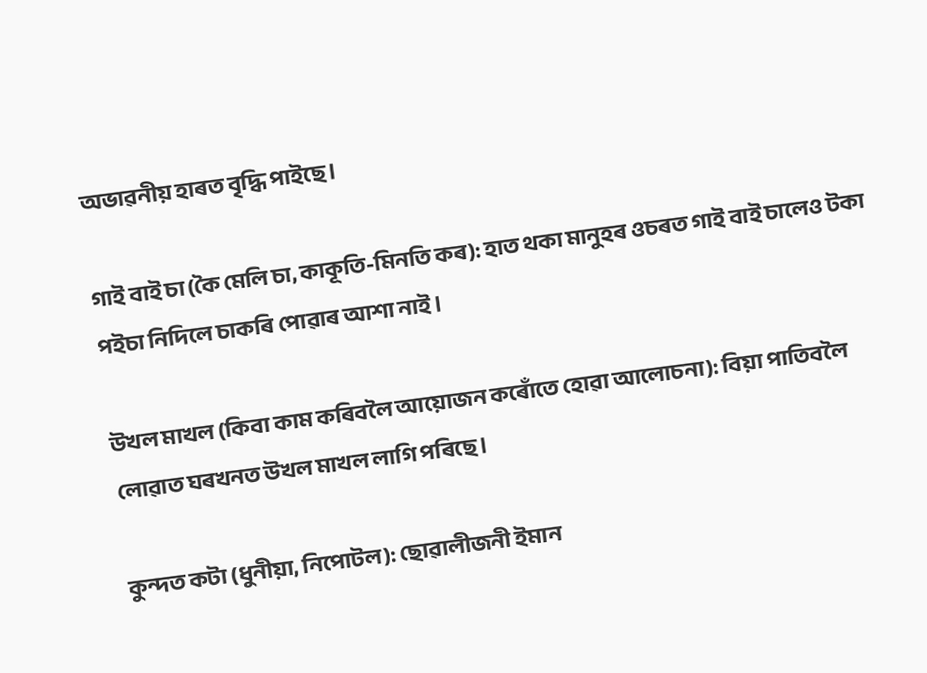অভাৱনীয় হাৰত বৃদ্ধি পাইছে।

গাই বাই চা (কৈ মেলি চা, কাকূতি-মিনতি কৰ): হাত থকা মানুহৰ ওচৰত গাই বাই চালেও টকা পইচা নিদিলে চাকৰি পোৱাৰ আশা নাই।

উখল মাখল (কিবা কাম কৰিবলৈ আয়োজন কৰোঁতে হোৱা আলোচনা): বিয়া পাতিবলৈ লোৱাত ঘৰখনত উখল মাখল লাগি পৰিছে।

কুন্দত কটা (ধুনীয়া, নিপোটল): ছোৱালীজনী ইমান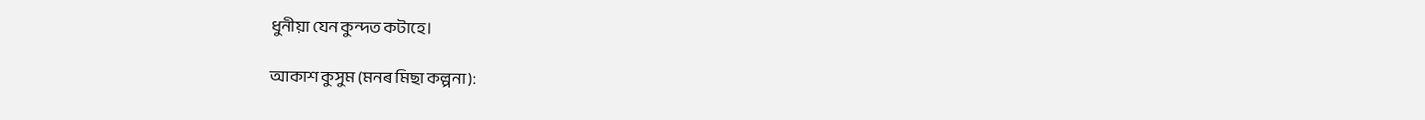ধুনীয়া যেন কুন্দত কটাহে।

আকাশ কুসুম (মনৰ মিছা কল্পনা):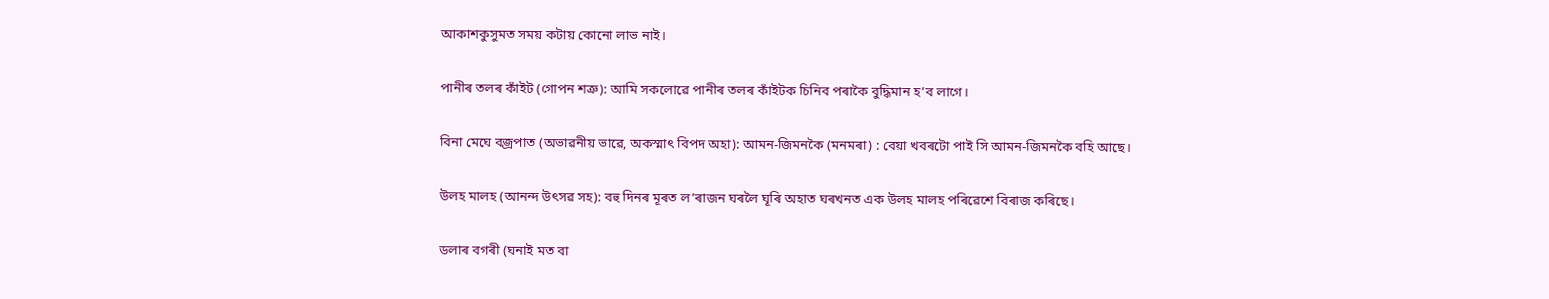আকাশকুসুমত সময় কটায় কোনো লাভ নাই।

পানীৰ তলৰ কাঁইট (গোপন শত্ৰু): আমি সকলোৱে পানীৰ তলৰ কাঁইটক চিনিব পৰাকৈ বুদ্ধিমান হ’ব লাগে।

বিনা মেঘে বজ্ৰপাত (অভাৱনীয় ভাৱে, অকস্মাৎ বিপদ অহা): আমন-জিমনকৈ (মনমৰা) : বেয়া খবৰটো পাই সি আমন-জিমনকৈ বহি আছে।

উলহ মালহ (আনন্দ উৎসৱ সহ): বহু দিনৰ মূৰত ল’ৰাজন ঘৰলৈ ঘূৰি অহাত ঘৰখনত এক উলহ মালহ পৰিৱেশে বিৰাজ কৰিছে।

ডলাৰ বগৰী (ঘনাই মত বা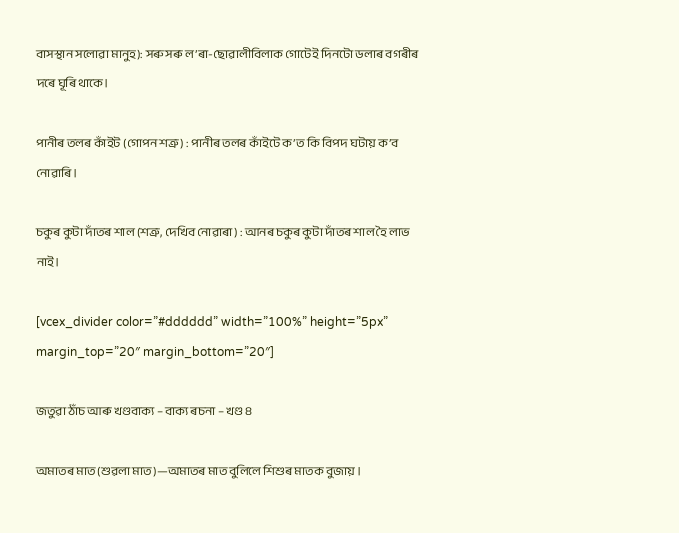বাসস্থান সলোৱা মানুহ): সৰু সৰু ল’ৰা-ছোৱালীবিলাক গোটেই দিনটো ডলাৰ বগৰীৰ দৰে ঘূৰি থাকে।

পানীৰ তলৰ কাঁইট (গোপন শত্ৰু) : পানীৰ তলৰ কাঁইটে ক’ত কি বিপদ ঘটায় ক’ব নোৱাৰি।

চকুৰ কুটা দাঁতৰ শাল (শত্ৰু, দেখিব নোৱাৰা) : আনৰ চকুৰ কুটা দাঁতৰ শাল হৈ লাভ নাই।

[vcex_divider color=”#dddddd” width=”100%” height=”5px” margin_top=”20″ margin_bottom=”20″]

জতুৱা ঠাঁচ আৰু খণ্ডবাক্য – বাক্য ৰচনা – খণ্ড ৪

অমাতৰ মাত (শুৱলা মাত )—অমাতৰ মাত বুলিলে শিশুৰ মাতক বুজায় ।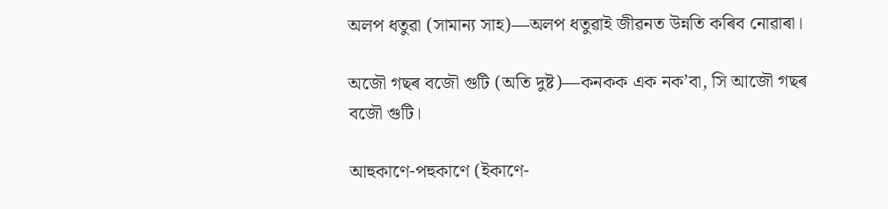অলপ ধতুৱা (সামান্য সাহ)—অলপ ধতুৱাই জীৱনত উন্নতি কৰিব নোৱাৰা।

অজৌ গছৰ বজৌ গুটি (অতি দুষ্ট)—কনকক এক নক’বা, সি আজৌ গছৰ বজৌ গুটি।

আহুকাণে-পহুকাণে (ইকাণে-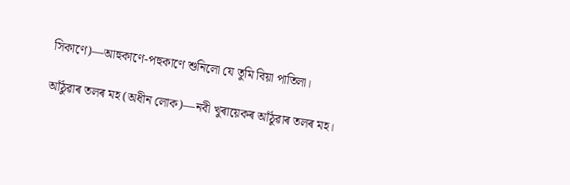সিকাণে)—আহুকাণে-পহুকাণে শুনিলো যে তুমি বিয়া পাতিলা।

আঁঠুৱাৰ তলৰ মহ (অধীন লোক)—নবী খুৰায়েকৰ আঁঠুৱাৰ তলৰ মহ।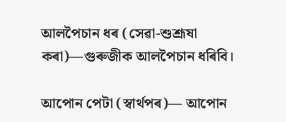আলপৈচান ধৰ (সেৱা-শুশ্ৰূষা কৰা)—গুৰুজীক আলপৈচান ধৰিবি।

আপোন পেটা (স্বাৰ্থপৰ)— আপোন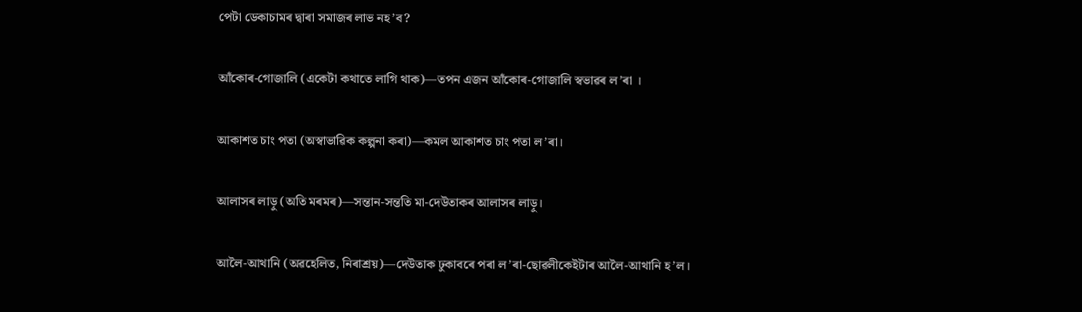পেটা ডেকাচামৰ দ্বাৰা সমাজৰ লাভ নহ’ব?

আঁকোৰ-গোজালি (একেটা কথাতে লাগি থাক)—তপন এজন আঁকোৰ-গোজালি স্বভাৱৰ ল’ৰা ।

আকাশত চাং পতা (অস্বাভাৱিক কল্পনা কৰা)—কমল আকাশত চাং পতা ল’ৰা।

আলাসৰ লাড়ু (অতি মৰমৰ)—সন্তান-সন্ততি মা-দেউতাকৰ আলাসৰ লাড়ু।

আলৈ-আথানি (অৱহেলিত, নিৰাশ্ৰয়)—দেউতাক ঢুকাবৰে পৰা ল’ৰা-ছোৱলীকেইটাৰ আলৈ-আথানি হ’ল।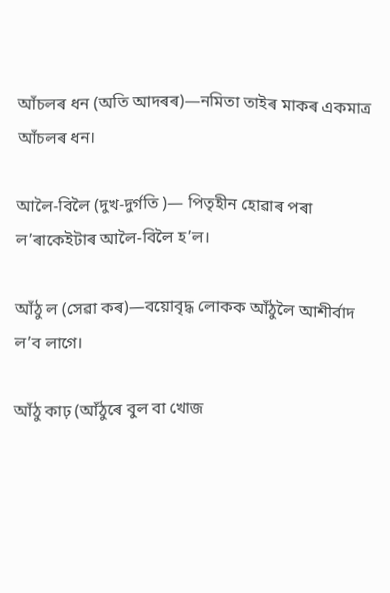আঁচলৰ ধন (অতি আদৰৰ)—নমিতা তাইৰ মাকৰ একমাত্ৰ আঁচলৰ ধন।

আলৈ-বিলৈ (দুখ-দুৰ্গতি )— পিতৃহীন হোৱাৰ পৰা ল’ৰাকেইটাৰ আলৈ-বিলৈ হ’ল।

আঁঠু ল (সেৱা কৰ)—বয়োবৃদ্ধ লোকক আঁঠুলৈ আশীৰ্বাদ ল’ব লাগে।

আঁঠু কাঢ় (আঁঠুৰে বুল বা খোজ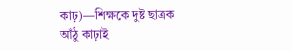কাঢ়)—শিক্ষকে দুষ্ট ছাত্ৰক আঁঠু কাঢ়াই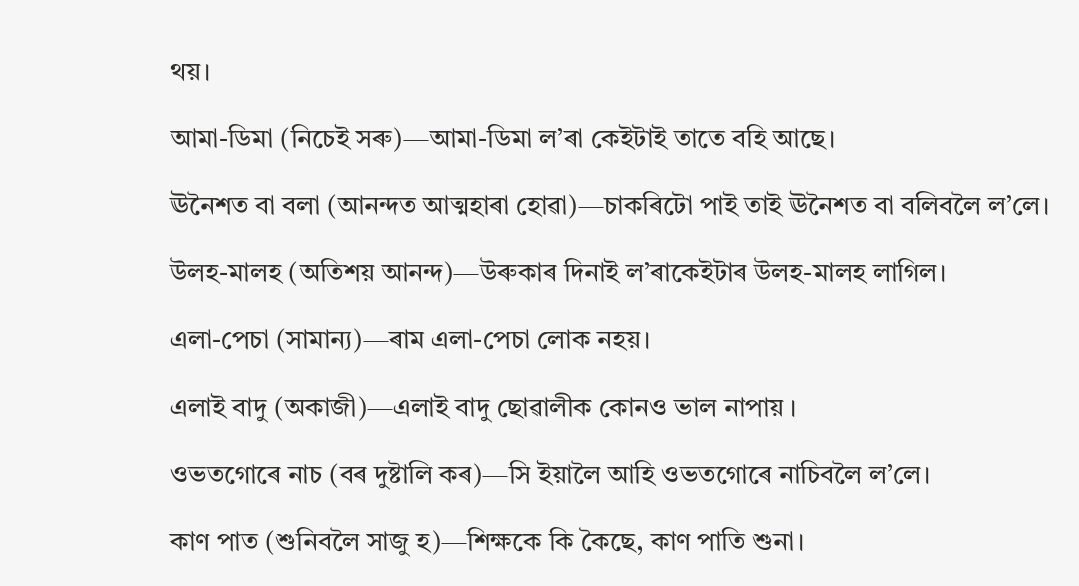থয়।

আমা-ডিমা (নিচেই সৰু)—আমা-ডিমা ল’ৰা কেইটাই তাতে বহি আছে।

ঊনৈশত বা বলা (আনন্দত আত্মহাৰা হোৱা)—চাকৰিটো পাই তাই ঊনৈশত বা বলিবলৈ ল’লে।

উলহ-মালহ (অতিশয় আনন্দ)—উৰুকাৰ দিনাই ল’ৰাকেইটাৰ উলহ-মালহ লাগিল।

এলা-পেচা (সামান্য)—ৰাম এলা-পেচা লোক নহয়।

এলাই বাদু (অকাজী)—এলাই বাদু ছোৱালীক কোনও ভাল নাপায় ।

ওভতগোৰে নাচ (বৰ দুষ্টালি কৰ)—সি ইয়ালৈ আহি ওভতগোৰে নাচিবলৈ ল’লে।

কাণ পাত (শুনিবলৈ সাজু হ)—শিক্ষকে কি কৈছে, কাণ পাতি শুনা।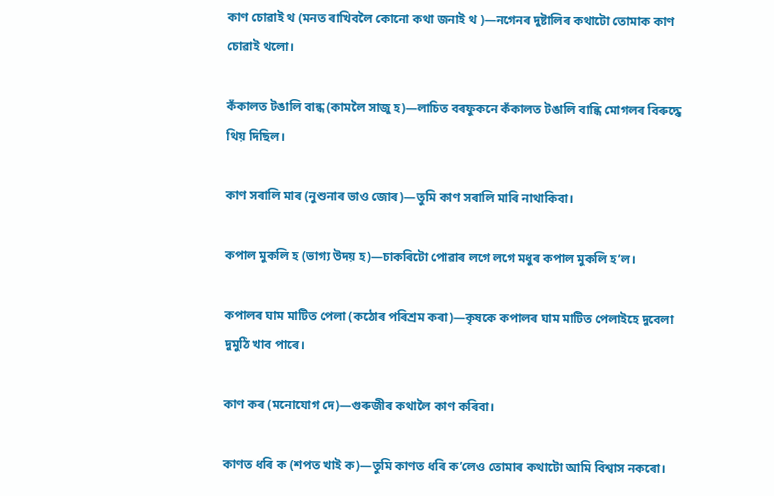কাণ চোৱাই থ (মনত ৰাখিবলৈ কোনো কথা জনাই থ )—নগেনৰ দুষ্টালিৰ কথাটো তোমাক কাণ চোৱাই থলো।

কঁকালত টঙালি বান্ধ (কামলৈ সাজু হ)—লাচিত বৰফুকনে কঁকালত টঙালি বান্ধি মোগলৰ বিৰুদ্ধে থিয় দিছিল।

কাণ সৰালি মাৰ (নুশুনাৰ ভাও জোৰ)—তুমি কাণ সৰালি মাৰি নাথাকিবা।

কপাল মুকলি হ (ভাগ্য উদয় হ)—চাকৰিটো পোৱাৰ লগে লগে মধুৰ কপাল মুকলি হ’ল।

কপালৰ ঘাম মাটিত পেলা (কঠোৰ পৰিশ্ৰম কৰা)—কৃষকে কপালৰ ঘাম মাটিত পেলাইহে দুবেলা দুমুঠি খাব পাৰে।

কাণ কৰ (মনোযোগ দে)—গুৰুজীৰ কথালৈ কাণ কৰিবা।

কাণত ধৰি ক (শপত খাই ক)—তুমি কাণত ধৰি ক’লেও তোমাৰ কথাটো আমি বিশ্বাস নকৰো।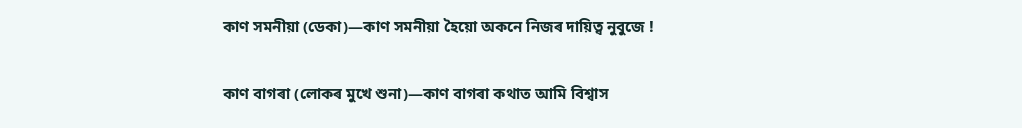কাণ সমনীয়া (ডেকা)—কাণ সমনীয়া হৈয়ো অকনে নিজৰ দায়িত্ব নুবুজে !

কাণ বাগৰা (লোকৰ মুখে শুনা)—কাণ বাগৰা কথাত আমি বিশ্বাস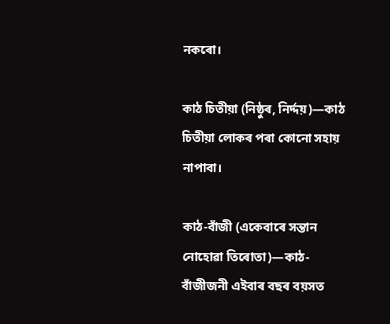নকৰো।

কাঠ চিতীয়া (নিষ্ঠুৰ, নিৰ্দ্দয়)—কাঠ চিতীয়া লোকৰ পৰা কোনো সহায় নাপাবা।

কাঠ-বাঁজী (একেবাৰে সন্তান নোহোৱা তিৰোতা)—কাঠ-বাঁজীজনী এইবাৰ বছৰ বয়সত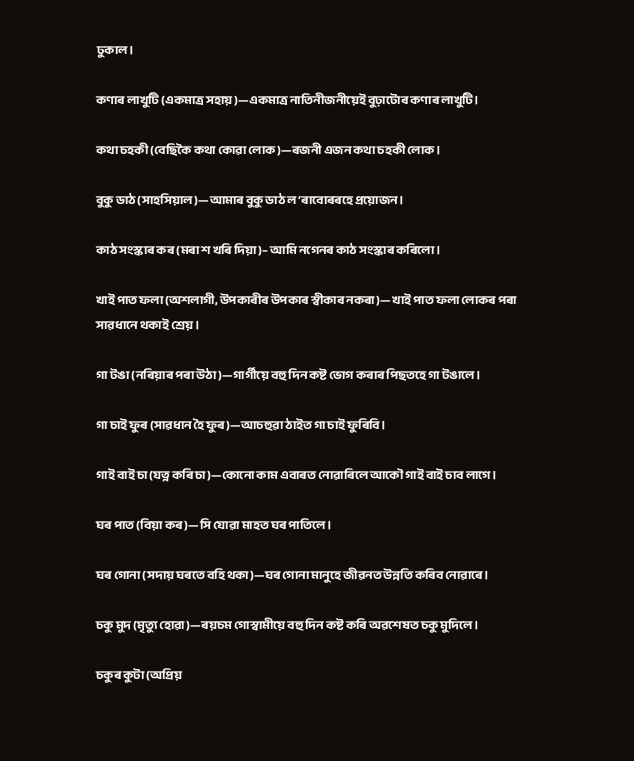ঢুকাল।

কণাৰ লাখুটি (একমাত্ৰ সহায়)—একমাত্র নাতিনীজনীয়েই বুঢ়াটোৰ কণাৰ লাখুটি।

কথা চহকী (বেছিকৈ কথা কোৱা লোক)—ৰজনী এজন কথা চহকী লোক।

বুকু ডাঠ (সাহসিয়াল)—আমাৰ বুকু ডাঠ ল’ৰাবোৰৰহে প্ৰয়োজন।

কাঠ সংস্কাৰ কৰ (মৰা শ খৰি দিয়া)– আমি নগেনৰ কাঠ সংস্কাৰ কৰিলো ।

খাই পাত ফলা (অশলাগী, উপকাৰীৰ উপকাৰ স্বীকাৰ নকৰা)— খাই পাত ফলা লোকৰ পৰা সাৱধানে থকাই শ্ৰেয়।

গা টঙা (নৰিয়াৰ পৰা উঠা)—গাৰ্গীয়ে বহু দিন কষ্ট ভোগ কৰাৰ পিছতহে গা টঙালে।

গা চাই ফুৰ (সাৱধান হৈ ফুৰ)—আচহুৱা ঠাইত গা চাই ফুৰিবি।

গাই বাই চা (যত্ন কৰি চা)—কোনো কাম এবাৰত নোৱাৰিলে আকৌ গাই বাই চাব লাগে।

ঘৰ পাত (বিয়া কৰ)—সি যোৱা মাহত ঘৰ পাতিলে।

ঘৰ গোনা (সদায় ঘৰতে বহি থকা)—ঘৰ গোনা মানুহে জীৱনত উন্নতি কৰিব নোৱাৰে।

চকু মুদ (মৃত্যু হোৱা)—ৰয়চম গোস্বামীয়ে বহু দিন কষ্ট কৰি অৱশেষত চকু মুদিলে।

চকুৰ কুটা (অপ্ৰিয়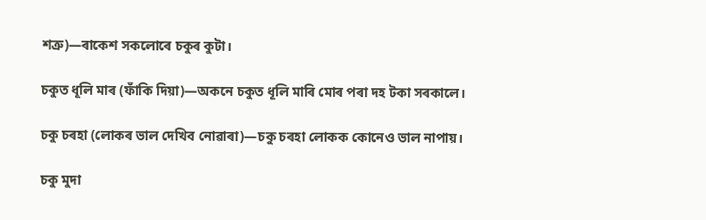শত্ৰু)—ৰাকেশ সকলোৰে চকুৰ কুটা।

চকুত ধূলি মাৰ (ফাঁকি দিয়া)—অকনে চকুত ধূলি মাৰি মোৰ পৰা দহ টকা সৰকালে।

চকু চৰহা (লোকৰ ভাল দেখিব নোৱাৰা)—চকু চৰহা লোকক কোনেও ভাল নাপায়।

চকু মুদা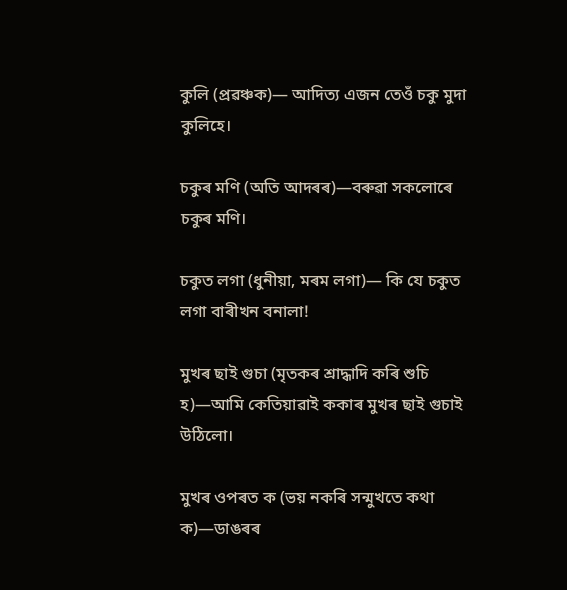কুলি (প্ৰৱঞ্চক)— আদিত্য এজন তেওঁ চকু মুদা কুলিহে।

চকুৰ মণি (অতি আদৰৰ)—বৰুৱা সকলোৰে চকুৰ মণি।

চকুত লগা (ধুনীয়া, মৰম লগা)— কি যে চকুত লগা বাৰীখন বনালা!

মুখৰ ছাই গুচা (মৃতকৰ শ্ৰাদ্ধাদি কৰি শুচি হ)—আমি কেতিয়াৱাই ককাৰ মুখৰ ছাই গুচাই উঠিলো।

মুখৰ ওপৰত ক (ভয় নকৰি সন্মুখতে কথা ক)—ডাঙৰৰ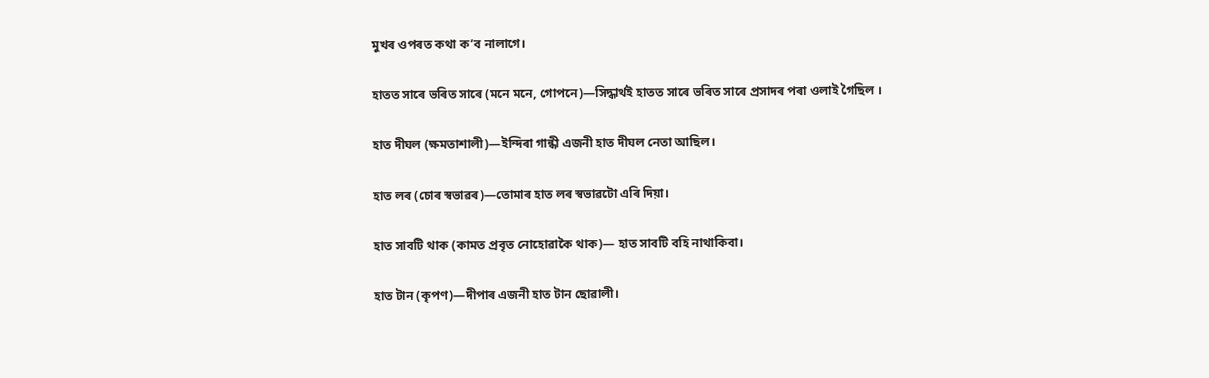মুখৰ ওপৰত কথা ক’ব নালাগে।

হাতত সাৰে ভৰিত সাৰে (মনে মনে, গোপনে)—সিদ্ধাৰ্থই হাতত সাৰে ভৰিত সাৰে প্ৰসাদৰ পৰা ওলাই গৈছিল ।

হাত দীঘল (ক্ষমতাশালী)—ইন্দিৰা গান্ধী এজনী হাত দীঘল নেতা আছিল।

হাত লৰ (চোৰ স্বভাৱৰ)—তোমাৰ হাত লৰ স্বভাৱটো এৰি দিয়া।

হাত সাবটি থাক (কামত প্রবৃত নোহোৱাকৈ থাক)— হাত সাবটি বহি নাথাকিবা।

হাত টান (কৃপণ)—দীপাৰ এজনী হাত টান ছোৱালী।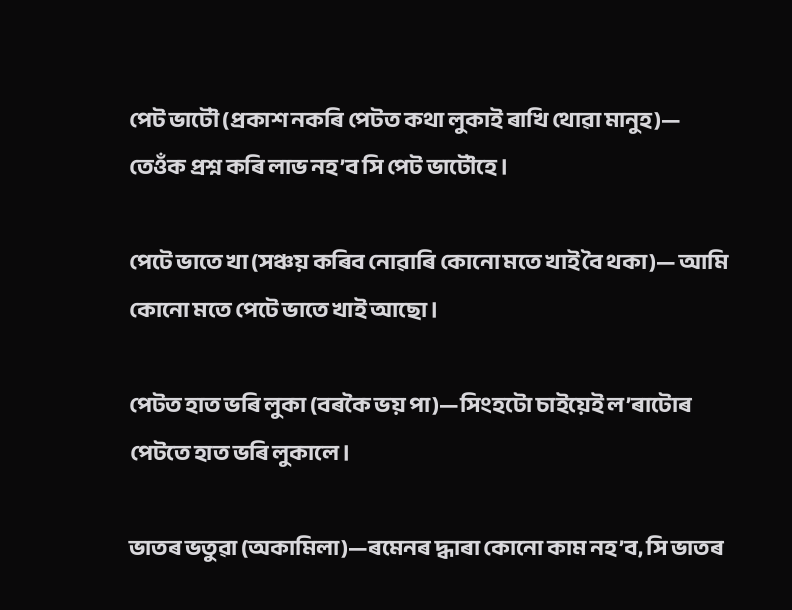পেট ভাটৌ (প্ৰকাশ নকৰি পেটত কথা লুকাই ৰাখি থোৱা মানুহ)— তেওঁক প্ৰশ্ন কৰি লাভ নহ’ব সি পেট ভাটৌহে।

পেটে ভাতে খা (সঞ্চয় কৰিব নোৱাৰি কোনো মতে খাই বৈ থকা)— আমি কোনো মতে পেটে ভাতে খাই আছো।

পেটত হাত ভৰি লুকা (বৰকৈ ভয় পা)—সিংহটো চাইয়েই ল’ৰাটোৰ পেটতে হাত ভৰি লুকালে।

ভাতৰ ভতুৱা (অকামিলা)—ৰমেনৰ দ্ধাৰা কোনো কাম নহ’ব, সি ভাতৰ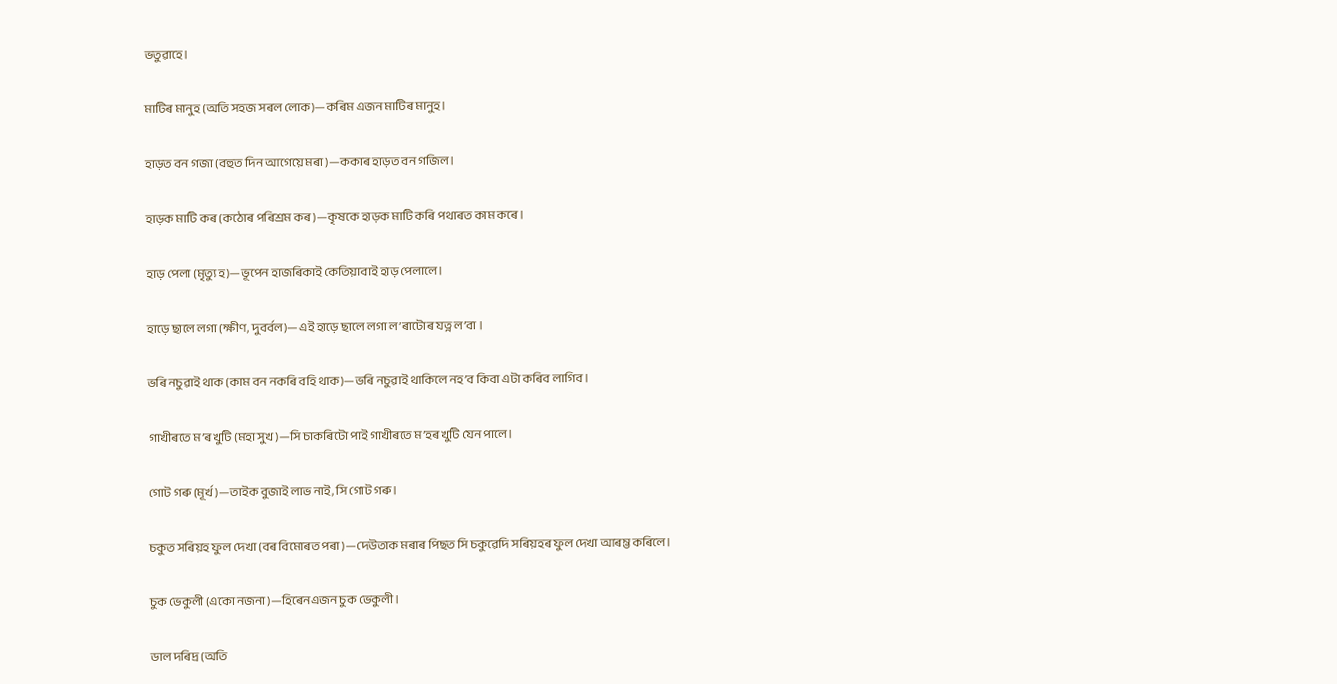ভতুৱাহে।

মাটিৰ মানুহ (অতি সহজ সৰল লোক)—কৰিম এজন মাটিৰ মানুহ।

হাড়ত বন গজা (বহুত দিন আগেয়ে মৰা)—ককাৰ হাড়ত বন গজিল।

হাড়ক মাটি কৰ (কঠোৰ পৰিশ্ৰম কৰ)—কৃষকে হাড়ক মাটি কৰি পথাৰত কাম কৰে।

হাড় পেলা (মৃত্যু হ)—ভূপেন হাজৰিকাই কেতিয়াবাই হাড় পেলালে।

হাড়ে ছালে লগা (ক্ষীণ, দুবৰ্বল)—এই হাড়ে ছালে লগা ল’ৰাটোৰ যত্ন ল’বা ।

ভৰি নচুৱাই থাক (কাম বন নকৰি বহি থাক)—ভৰি নচুৱাই থাকিলে নহ’ব কিবা এটা কৰিব লাগিব ।

গাখীৰতে ম’ৰ খুটি (মহা সুখ)—সি চাকৰিটো পাই গাখীৰতে ম’হৰ খুটি যেন পালে।

গোট গৰু (মূৰ্খ)—তাইক বুজাই লাভ নাই, সি গোট গৰু।

চকুত সৰিয়হ ফুল দেখা (বৰ বিমোৰত পৰা)—দেউতাক মৰাৰ পিছত সি চকুৱেদি সৰিয়হৰ ফুল দেখা আৰম্ভ কৰিলে।

চুক ভেকুলী (একো নজনা)—হিৰেনএজন চুক ভেকুলী।

ডাল দৰিদ্ৰ (অতি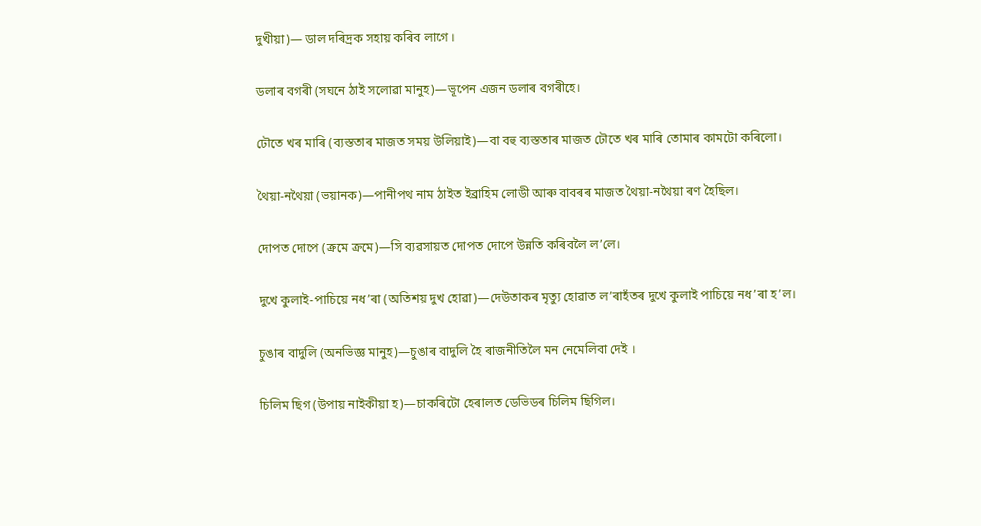দুখীয়া)— ডাল দৰিদ্ৰক সহায় কৰিব লাগে ।

ডলাৰ বগৰী (সঘনে ঠাই সলোৱা মানুহ)—ভূপেন এজন ডলাৰ বগৰীহে।

ঢৌতে খৰ মাৰি (ব্যস্ততাৰ মাজত সময় উলিয়াই)—বা বহু ব্যস্ততাৰ মাজত ঢৌতে খৰ মাৰি তোমাৰ কামটো কৰিলো।

থৈয়া-নথৈয়া (ভয়ানক)—পানীপথ নাম ঠাইত ইব্রাহিম লোডী আৰু বাবৰৰ মাজত থৈয়া-নথৈয়া ৰণ হৈছিল।

দোপত দোপে (ক্ৰমে ক্ৰমে)—সি ব্যৱসায়ত দোপত দোপে উন্নতি কৰিবলৈ ল’লে।

দুখে কুলাই-পাচিয়ে নধ’ৰা (অতিশয় দুখ হোৱা)—দেউতাকৰ মৃত্যু হোৱাত ল’ৰাহঁতৰ দুখে কুলাই পাচিয়ে নধ’ৰা হ’ল।

চুঙাৰ বাদুলি (অনভিজ্ঞ মানুহ)—চুঙাৰ বাদুলি হৈ ৰাজনীতিলৈ মন নেমেলিবা দেই ।

চিলিম ছিগ (উপায় নাইকীয়া হ)—চাকৰিটো হেৰালত ডেভিডৰ চিলিম ছিগিল।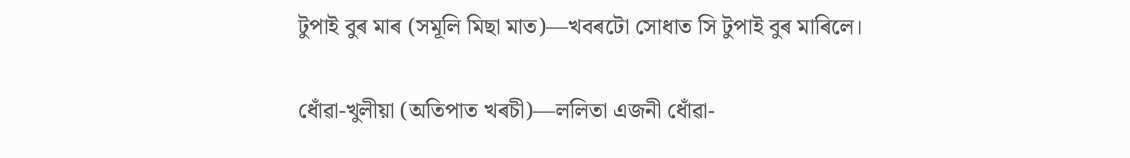টুপাই বুৰ মাৰ (সমূলি মিছা মাত)—খবৰটো সোধাত সি টুপাই বুৰ মাৰিলে।

ধোঁৱা-খুলীয়া (অতিপাত খৰচী)—ললিতা এজনী ধোঁৱা-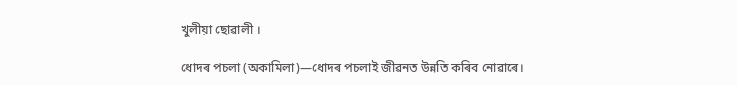খুলীয়া ছোৱালী ।

ধোদৰ পচলা (অকামিলা)—ধোদৰ পচলাই জীৱনত উন্নতি কৰিব নোৱাৰে।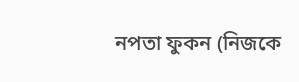নপতা ফুকন (নিজকে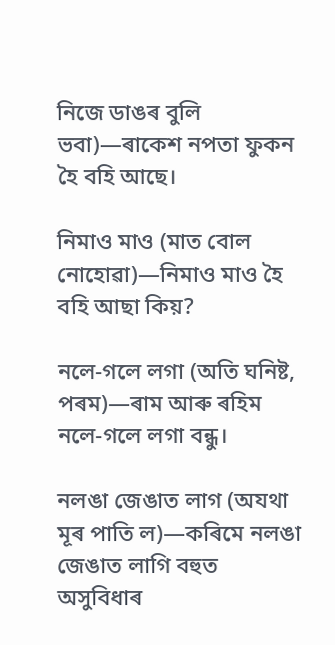নিজে ডাঙৰ বুলি ভবা)—ৰাকেশ নপতা ফুকন হৈ বহি আছে।

নিমাও মাও (মাত বোল নোহোৱা)—নিমাও মাও হৈ বহি আছা কিয়?

নলে-গলে লগা (অতি ঘনিষ্ট, পৰম)—ৰাম আৰু ৰহিম নলে-গলে লগা বন্ধু।

নলঙা জেঙাত লাগ (অযথা মূৰ পাতি ল)—কৰিমে নলঙা জেঙাত লাগি বহুত অসুবিধাৰ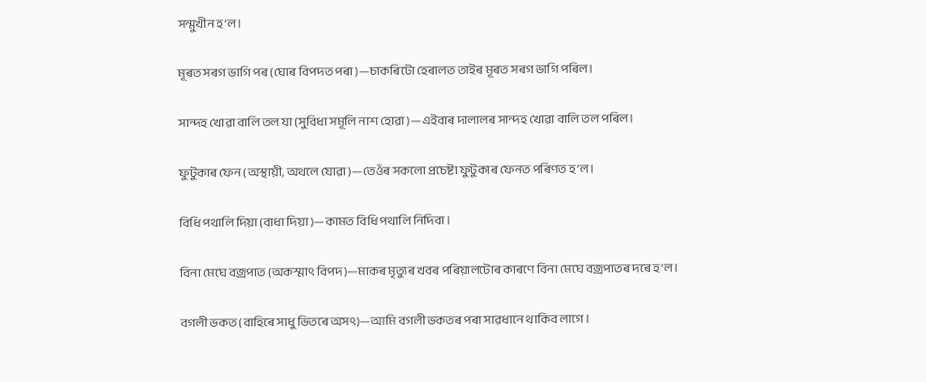সন্মুখীন হ’ল।

মূৰত সৰগ ভাগি পৰ (ঘোৰ বিপদত পৰা)—চাকৰিটো হেৰালত তাইৰ মূৰত সৰগ ভাগি পৰিল।

সান্দহ খোৱা বালি তল যা (সুবিধা সমূলি নাশ হোৱা)—এইবাৰ দালালৰ সান্দহ খোৱা বালি তল পৰিল।

ফুটুকাৰ ফেন (অস্থায়ী, অথলে যোৱা)—তেওঁৰ সকলো প্ৰচেষ্টা ফুটুকাৰ ফেনত পৰিণত হ’ল।

বিধি পথালি দিয়া (বাধা দিয়া)—কামত বিধি পথালি নিদিবা।

বিনা মেঘে বজ্ৰপাত (অকস্মাৎ বিপদ)—মাকৰ মৃত্যুৰ খবৰ পৰিয়ালটোৰ কাৰণে বিনা মেঘে বজ্ৰপাতৰ দৰে হ’ল।

বগলী ভকত (বাহিৰে সাধু ভিতৰে অসৎ)—আমি বগলী ভকতৰ পৰা সাৱধানে থাকিব লাগে ।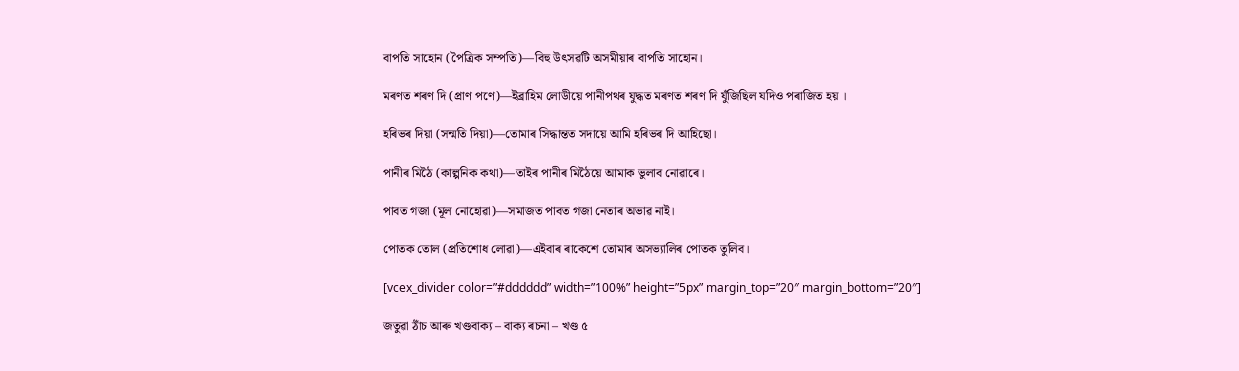বাপতি সাহোন (পৈত্ৰিক সম্পতি)—বিহু উৎসৱটি অসমীয়াৰ বাপতি সাহোন।

মৰণত শৰণ দি (প্ৰাণ পণে)—ইব্রাহিম লোডীয়ে পানীপথৰ যুদ্ধত মৰণত শৰণ দি যুঁজিছিল যদিও পৰাজিত হয় ।

হৰিভৰ দিয়া (সন্মতি দিয়া)—তোমাৰ সিদ্ধান্তত সদায়ে আমি হৰিভৰ দি আহিছো।

পানীৰ মিঠৈ (কাল্পনিক কথা)—তাইৰ পানীৰ মিঠৈয়ে আমাক ভুলাব নোৱাৰে।

পাবত গজা (মূল নোহোৱা)—সমাজত পাবত গজা নেতাৰ অভাৱ নাই।

পোতক তোল (প্ৰতিশোধ লোৱা)—এইবাৰ ৰাকেশে তোমাৰ অসভ্যালিৰ পোতক তুলিব।

[vcex_divider color=”#dddddd” width=”100%” height=”5px” margin_top=”20″ margin_bottom=”20″]

জতুৱা ঠাঁচ আৰু খণ্ডবাক্য – বাক্য ৰচনা – খণ্ড ৫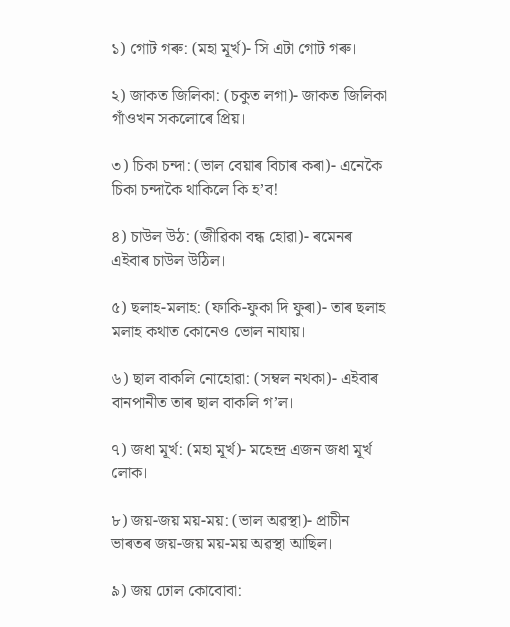১) গোট গৰু: (মহা মূৰ্খ)- সি এটা গোট গৰু।

২) জাকত জিলিকা: (চকুত লগা)- জাকত জিলিকা গাঁওখন সকলোৰে প্ৰিয়।

৩) চিকা চন্দা: (ভাল বেয়াৰ বিচাৰ কৰা)- এনেকৈ চিকা চন্দাকৈ থাকিলে কি হ’ব!

৪) চাউল উঠ: (জীৱিকা বন্ধ হোৱা)- ৰমেনৰ এইবাৰ চাউল উঠিল।

৫) ছলাহ-মলাহ: (ফাকি-ফুকা দি ফুৰা)- তাৰ ছলাহ মলাহ কথাত কোনেও ভোল নাযায়।

৬) ছাল বাকলি নোহোৱা: (সম্বল নথকা)- এইবাৰ বানপানীত তাৰ ছাল বাকলি গ’ল।

৭) জধা মূৰ্খ: (মহা মূৰ্খ)- মহেন্দ্ৰ এজন জধা মূৰ্খ লোক।

৮) জয়-জয় ময়-ময়: (ভাল অৱস্থা)- প্ৰাচীন ভাৰতৰ জয়-জয় ময়-ময় অৱস্থা আছিল।

৯) জয় ঢোল কোবোবা: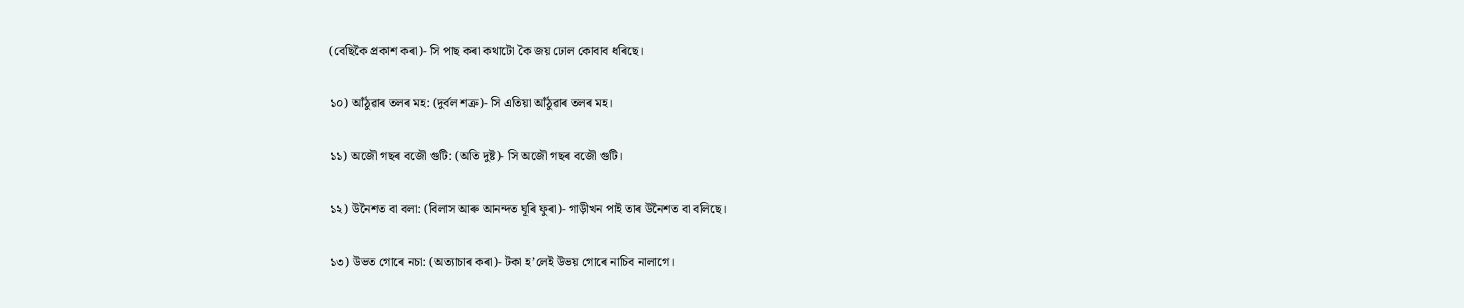(বেছিকৈ প্ৰকাশ কৰা)- সি পাছ কৰা কথাটো কৈ জয় ঢোল কোবাব ধৰিছে।

১০) আঁঠুৱাৰ তলৰ মহ: (দুৰ্বল শত্ৰু)- সি এতিয়া আঁঠুৱাৰ তলৰ মহ।

১১) অজৌ গছৰ বজৌ গুটি: (অতি দুষ্ট)- সি অজৌ গছৰ বজৌ গুটি।

১২) উনৈশত বা বলা: (বিলাস আৰু আনন্দত ঘূৰি ফুৰা)- গাড়ীখন পাই তাৰ উনৈশত বা বলিছে।

১৩) উভত গোৰে নচা: (অত্যাচাৰ কৰা)- টকা হ’লেই উভয় গোৰে নাচিব নালাগে।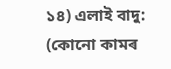১৪) এলাই বাদু: (কোনো কামৰ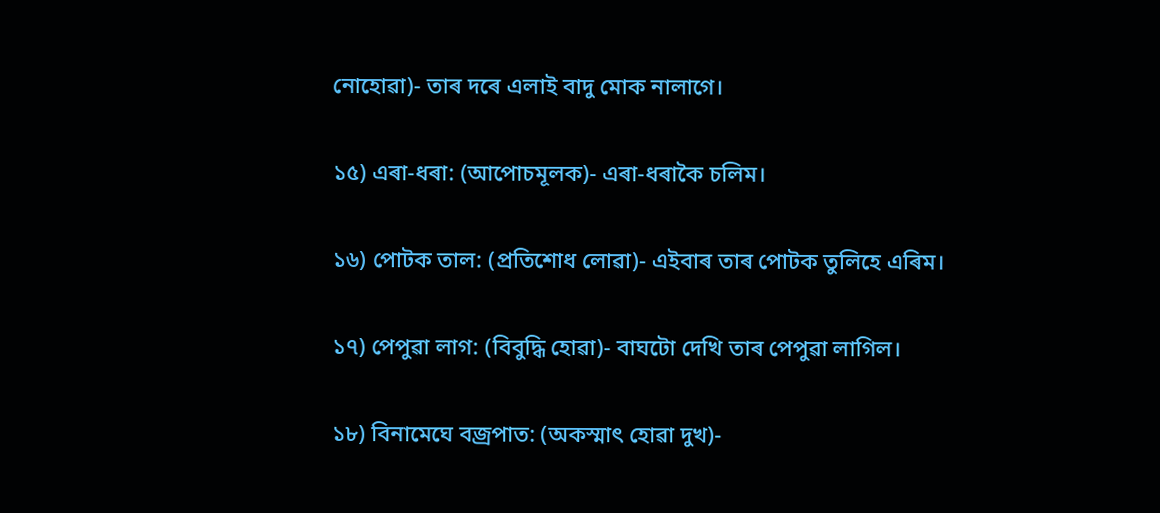নোহোৱা)- তাৰ দৰে এলাই বাদু মোক নালাগে।

১৫) এৰা-ধৰা: (আপোচমূলক)- এৰা-ধৰাকৈ চলিম।

১৬) পোটক তাল: (প্ৰতিশোধ লোৱা)- এইবাৰ তাৰ পোটক তুলিহে এৰিম।

১৭) পেপুৱা লাগ: (বিবুদ্ধি হোৱা)- বাঘটো দেখি তাৰ পেপুৱা লাগিল।

১৮) বিনামেঘে বজ্ৰপাত: (অকস্মাৎ হোৱা দুখ)-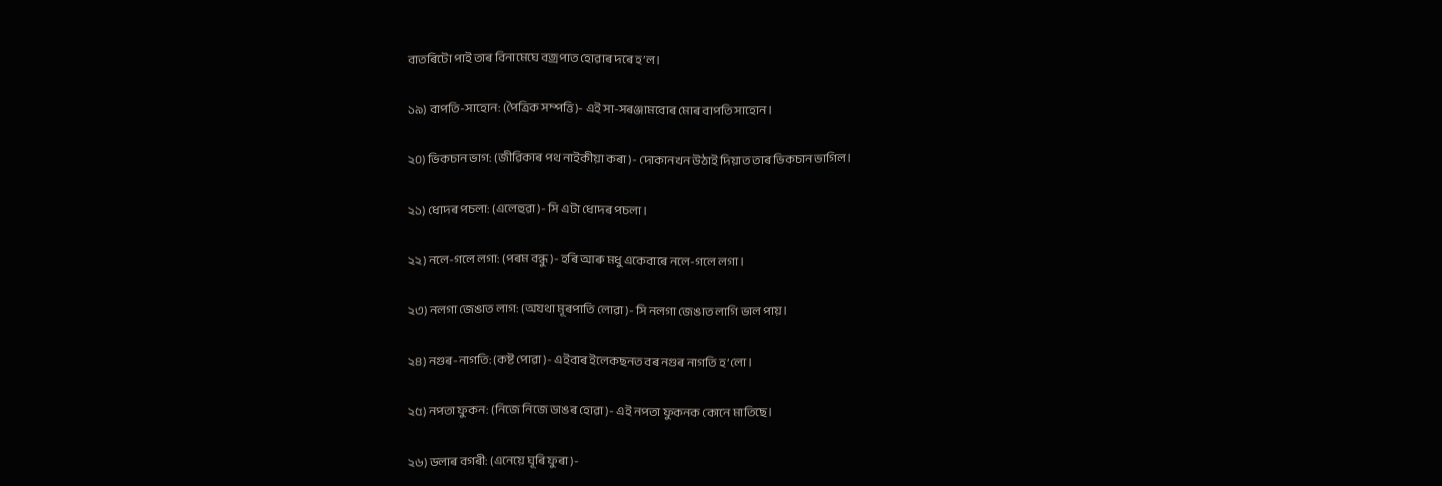বাতৰিটো পাই তাৰ বিনামেঘে বজ্ৰপাত হোৱাৰ দৰে হ’ল।

১৯) বাপতি-সাহোন: (পৈত্ৰিক সম্পত্তি)- এই সা-সৰঞ্জামবোৰ মোৰ বাপতি সাহোন।

২০) ভিকচান ভাগ: (জীৱিকাৰ পথ নাইকীয়া কৰা)- দোকানখন উঠাই দিয়াত তাৰ ভিকচান ভাগিল।

২১) ধোদৰ পচলা: (এলেহুৱা)- সি এটা ধোদৰ পচলা।

২২) নলে-গলে লগা: (পৰম বন্ধু)- হৰি আৰু মধু একেবাৰে নলে-গলে লগা।

২৩) নলগা জেঙাত লাগ: (অযথা মূৰপাতি লোৱা)- সি নলগা জেঙাত লাগি ভাল পায়।

২৪) নগুৰ-নাগতি: (কষ্ট পোৱা)- এইবাৰ ইলেকছনত বৰ নগুৰ নাগতি হ’লো।

২৫) নপতা ফুকন: (নিজে নিজে ডাঙৰ হোৱা)- এই নপতা ফুকনক কোনে মাতিছে।

২৬) ডলাৰ বগৰী: (এনেয়ে ঘূৰি ফুৰা)-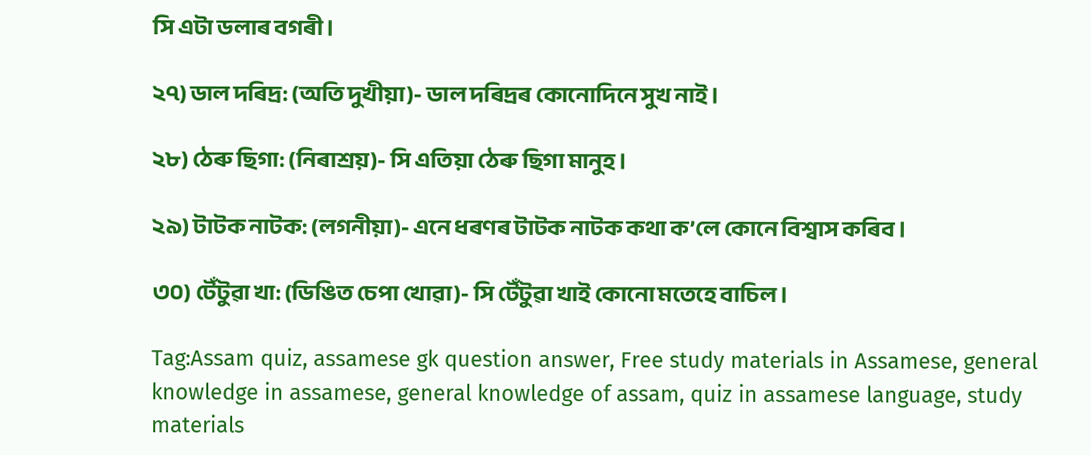সি এটা ডলাৰ বগৰী।

২৭) ডাল দৰিদ্ৰ: (অতি দুখীয়া)- ডাল দৰিদ্ৰৰ কোনোদিনে সুখ নাই।

২৮) ঠেৰু ছিগা: (নিৰাশ্ৰয়)- সি এতিয়া ঠেৰু ছিগা মানুহ।

২৯) টাটক নাটক: (লগনীয়া)- এনে ধৰণৰ টাটক নাটক কথা ক’লে কোনে বিশ্বাস কৰিব।

৩০) টেঁটুৱা খা: (ডিঙিত চেপা খোৱা)- সি টেঁটুৱা খাই কোনো মতেহে বাচিল।

Tag:Assam quiz, assamese gk question answer, Free study materials in Assamese, general knowledge in assamese, general knowledge of assam, quiz in assamese language, study materials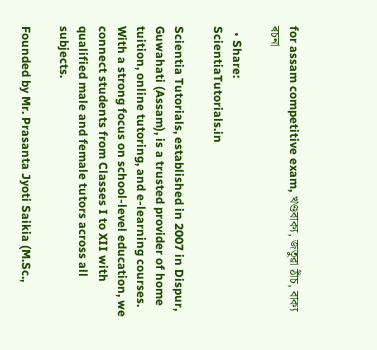for assam competitive exam, খণ্ডবাক্য, জতুৱা ঠাঁচ, বাক্য ৰচনা

  • Share:
ScientiaTutorials.in

Scientia Tutorials, established in 2007 in Dispur, Guwahati (Assam), is a trusted provider of home tuition, online tutoring, and e-learning courses. With a strong focus on school-level education, we connect students from Classes I to XII with qualified male and female tutors across all subjects.

Founded by Mr. Prasanta Jyoti Saikia (M.Sc.,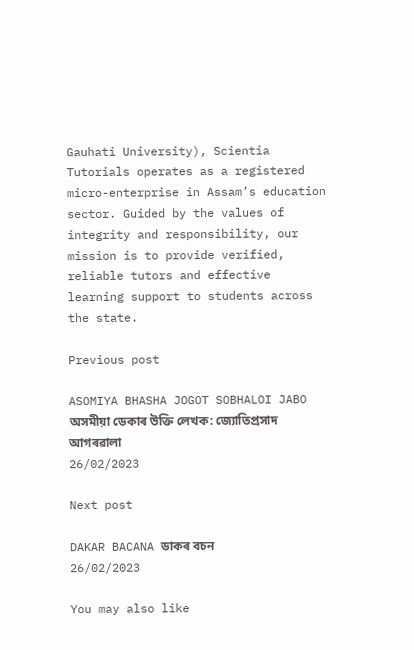Gauhati University), Scientia Tutorials operates as a registered micro-enterprise in Assam’s education sector. Guided by the values of integrity and responsibility, our mission is to provide verified, reliable tutors and effective learning support to students across the state.

Previous post

ASOMIYA BHASHA JOGOT SOBHALOI JABO অসমীয়া ডেকাৰ উক্তি লেখক: জ্যোতিপ্ৰসাদ আগৰৱালা
26/02/2023

Next post

DAKAR BACANA ডাকৰ বচন
26/02/2023

You may also like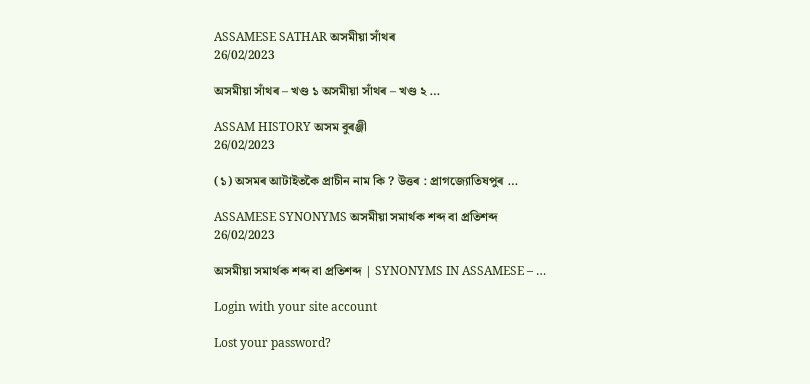ASSAMESE SATHAR অসমীয়া সাঁথৰ
26/02/2023

অসমীয়া সাঁথৰ – খণ্ড ১ অসমীয়া সাঁথৰ – খণ্ড ২ …

ASSAM HISTORY অসম বুৰঞ্জী
26/02/2023

(১) অসমৰ আটাইতকৈ প্ৰাচীন নাম কি ? উত্তৰ : প্ৰাগজ্যোতিষপুৰ …

ASSAMESE SYNONYMS অসমীয়া সমার্থক শব্দ বা প্ৰতিশব্দ
26/02/2023

অসমীয়া সমার্থক শব্দ বা প্ৰতিশব্দ | SYNONYMS IN ASSAMESE – …

Login with your site account

Lost your password?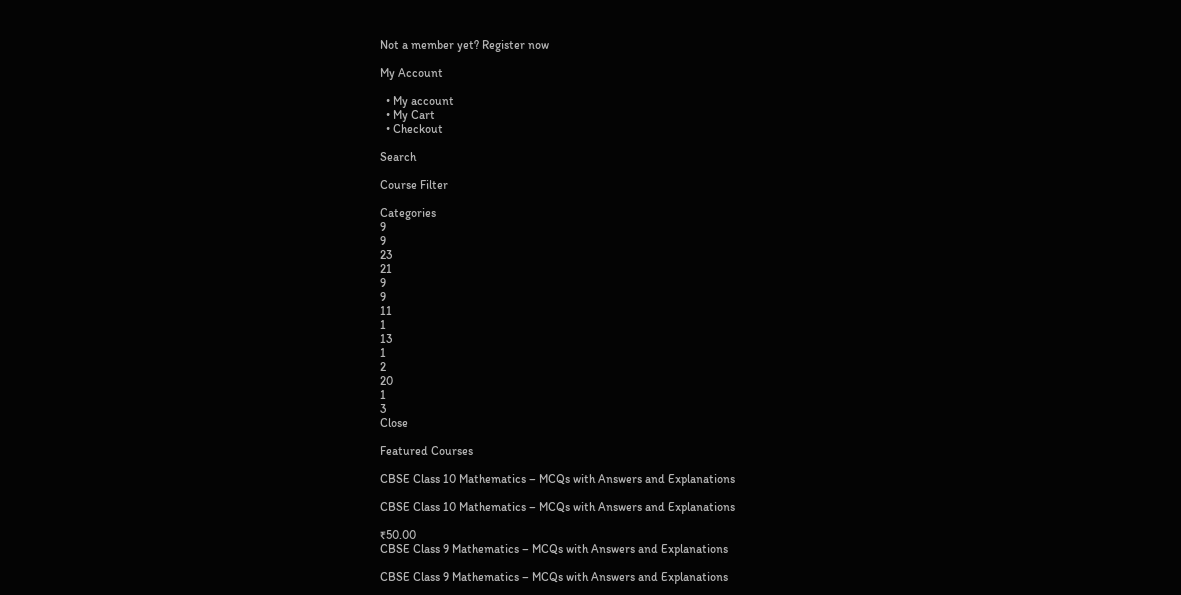Not a member yet? Register now

My Account

  • My account
  • My Cart
  • Checkout

Search

Course Filter

Categories
9
9
23
21
9
9
11
1
13
1
2
20
1
3
Close

Featured Courses

CBSE Class 10 Mathematics – MCQs with Answers and Explanations

CBSE Class 10 Mathematics – MCQs with Answers and Explanations

₹50.00
CBSE Class 9 Mathematics – MCQs with Answers and Explanations

CBSE Class 9 Mathematics – MCQs with Answers and Explanations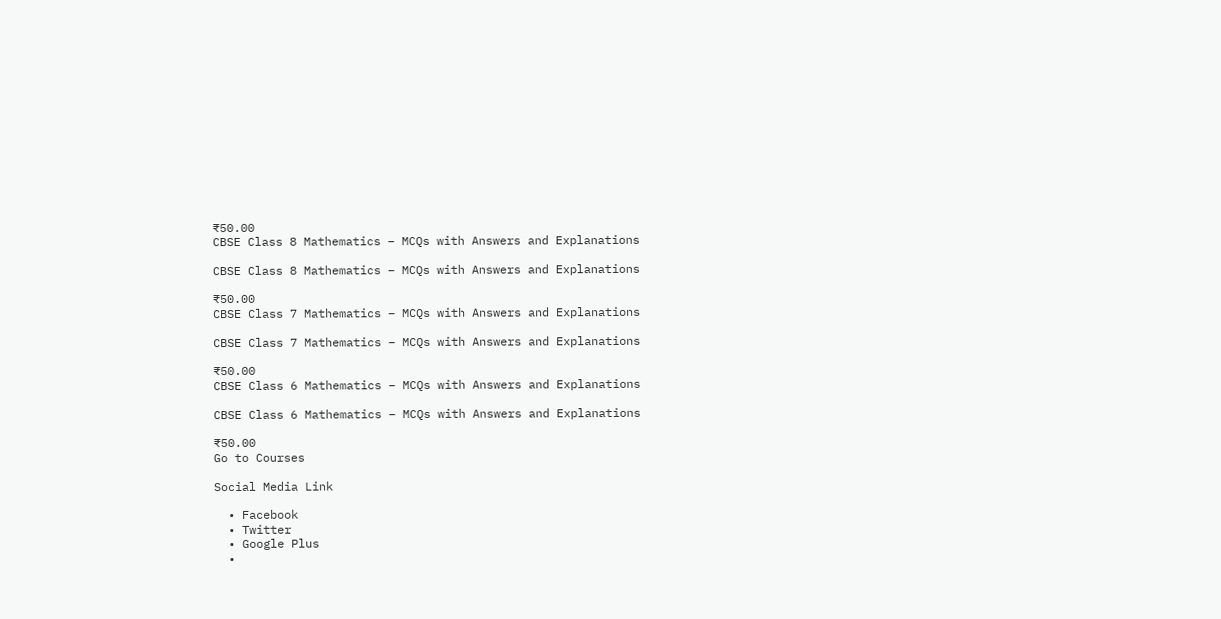₹50.00
CBSE Class 8 Mathematics – MCQs with Answers and Explanations

CBSE Class 8 Mathematics – MCQs with Answers and Explanations

₹50.00
CBSE Class 7 Mathematics – MCQs with Answers and Explanations

CBSE Class 7 Mathematics – MCQs with Answers and Explanations

₹50.00
CBSE Class 6 Mathematics – MCQs with Answers and Explanations

CBSE Class 6 Mathematics – MCQs with Answers and Explanations

₹50.00
Go to Courses

Social Media Link

  • Facebook
  • Twitter
  • Google Plus
  •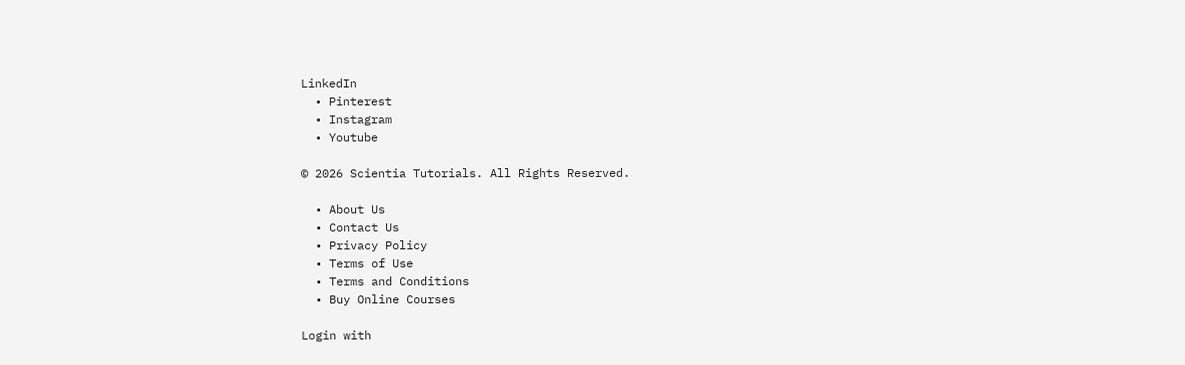LinkedIn
  • Pinterest
  • Instagram
  • Youtube

© 2026 Scientia Tutorials. All Rights Reserved.

  • About Us
  • Contact Us
  • Privacy Policy
  • Terms of Use
  • Terms and Conditions
  • Buy Online Courses

Login with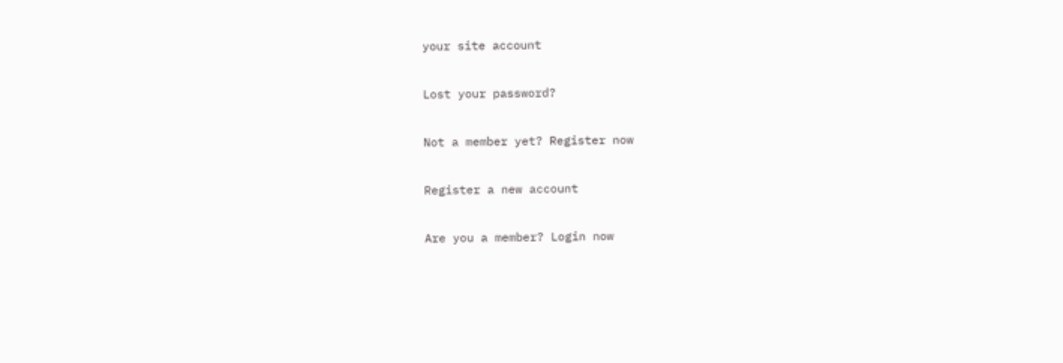your site account

Lost your password?

Not a member yet? Register now

Register a new account

Are you a member? Login now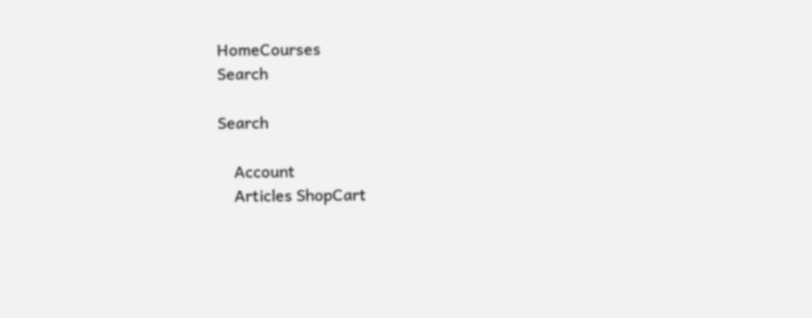HomeCourses
Search

Search

    Account
    Articles ShopCart